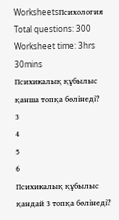WorksheetsПсихология
Total questions: 300
Worksheet time: 3hrs 30mins
Психикалық құбылыс қанша топқа бөлінеді?
3
4
5
6
Психикалық құбылыс қандай 3 топқа бөлінеді?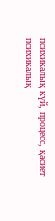психикалық күй, процесс, қасиет
психикалық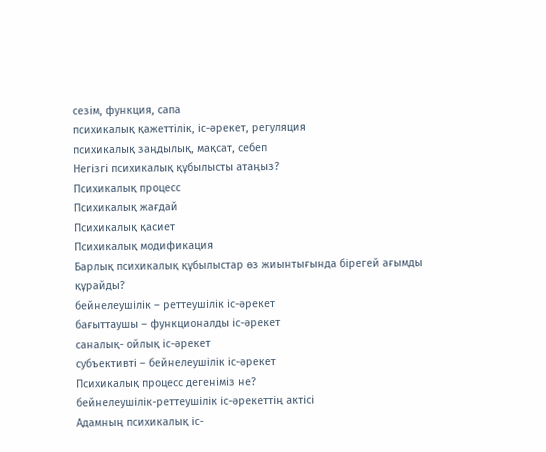сезім, функция, сапа
психикалық қажеттілік, іс-әрекет, регуляция
психикалық заңдылық, мақсат, себеп
Негізгі психикалық құбылысты атаңыз?
Психикалық процесс
Психикалық жағдай
Психикалық қасиет
Психикалық модификация
Барлық психикалық құбылыстар өз жиынтығында бірегей ағымды құрайды?
бейнелеушілік – реттеушілік іс-әрекет
бағыттаушы – функционалды іс-әрекет
саналық- ойлық іс-әрекет
субъективті – бейнелеушілік іс-әрекет
Психикалық процесс дегеніміз не?
бейнелеушілік-реттеушілік іс-әрекеттің актісі
Адамның психикалық іс-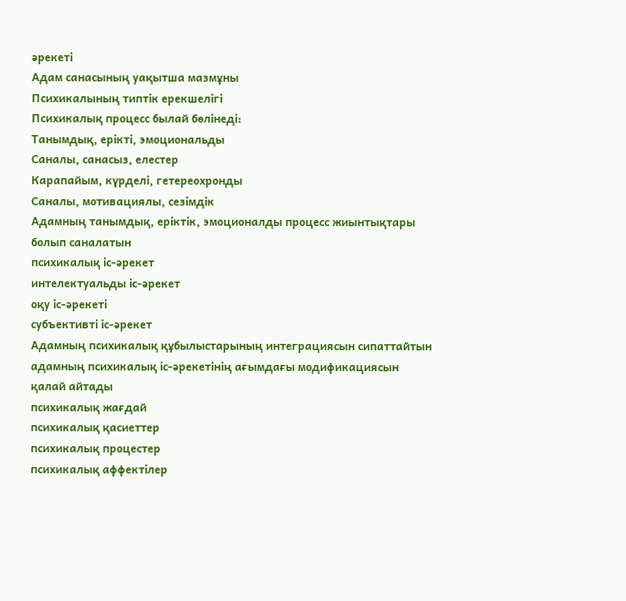әрекеті
Адам санасының уақытша мазмұны
Психикалының типтік ерекшелігі
Психикалық процесс былай бөлінеді:
Танымдық, ерікті, эмоциональды
Саналы, санасыз, елестер
Карапайым, күрделі, гетереохронды
Саналы, мотивациялы, сезімдік
Адамның танымдық, еріктік, эмоционалды процесс жиынтықтары болып саналатын
психикалық іс-әрекет
интелектуальды іс-әрекет
оқу іс-әрекеті
субъективті іс-әрекет
Адамның психикалық құбылыстарының интеграциясын сипаттайтын адамның психикалық іс-әрекетінің ағымдағы модификациясын қалай айтады
психикалық жағдай
психикалық қасиеттер
психикалық процестер
психикалық аффектілер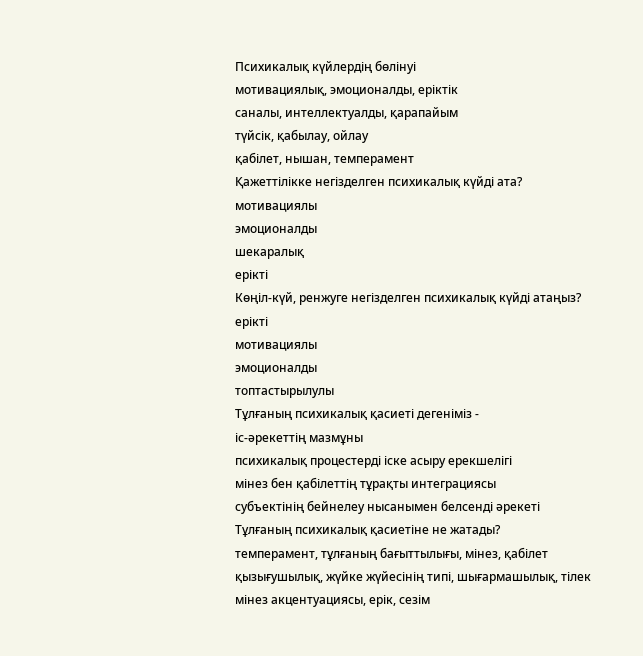Психикалық күйлердің бөлінуі
мотивациялық, эмоционалды, еріктік
саналы, интеллектуалды, қарапайым
түйсік, қабылау, ойлау
қабілет, нышан, темперамент
Қажеттілікке негізделген психикалық күйді ата?
мотивациялы
эмоционалды
шекаралық
ерікті
Көңіл-күй, ренжуге негізделген психикалық күйді атаңыз?
ерікті
мотивациялы
эмоционалды
топтастырылулы
Тұлғаның психикалық қасиеті дегеніміз -
іс-әрекеттің мазмұны
психикалық процестерді іске асыру ерекшелігі
мінез бен қабілеттің тұрақты интеграциясы
субъектінің бейнелеу нысанымен белсенді әрекеті
Тұлғаның психикалық қасиетіне не жатады?
темперамент, тұлғаның бағыттылығы, мінез, қабілет
қызығушылық, жүйке жүйесінің типі, шығармашылық, тілек
мінез акцентуациясы, ерік, сезім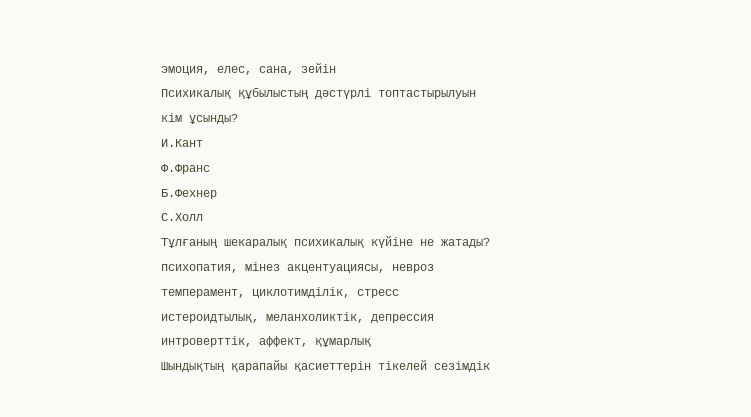эмоция, елес, сана, зейін
Психикалық құбылыстың дәстүрлі топтастырылуын кім ұсынды?
И.Кант
Ф.Франс
Б.Фехнер
С.Холл
Тұлғаның шекаралық психикалық күйіне не жатады?
психопатия, мінез акцентуациясы, невроз
темперамент, циклотимділік, стресс
истероидтылық, меланхоликтік, депрессия
интроверттік, аффект, құмарлық
Шындықтың қарапайы қасиеттерін тікелей сезімдік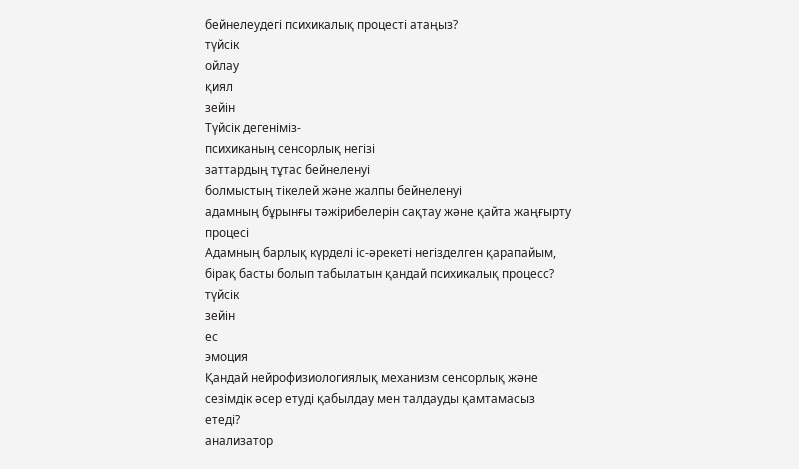бейнелеудегі психикалық процесті атаңыз?
түйсік
ойлау
қиял
зейін
Түйсік дегеніміз-
психиканың сенсорлық негізі
заттардың тұтас бейнеленуі
болмыстың тікелей және жалпы бейнеленуі
адамның бұрынғы тәжірибелерін сақтау және қайта жаңғырту процесі
Адамның барлық күрделі іс-әрекеті негізделген қарапайым, бірақ басты болып табылатын қандай психикалық процесс?
түйсік
зейін
ес
эмоция
Қандай нейрофизиологиялық механизм сенсорлық және сезімдік әсер етуді қабылдау мен талдауды қамтамасыз етеді?
анализатор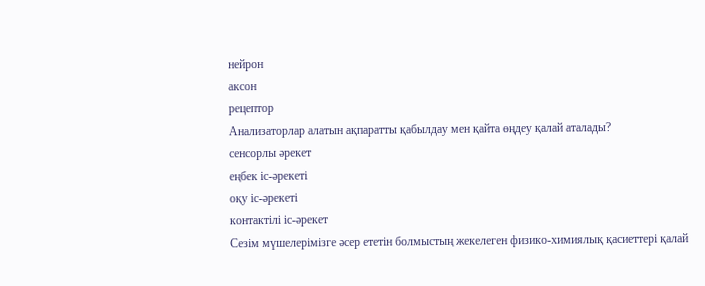нейрон
аксон
рецептор
Анализаторлар алатын ақпаратты қабылдау мен қайта өңдеу қалай аталады?
сенсорлы әрекет
еңбек іс-әрекеті
оқу іс-әрекеті
контактілі іс-әрекет
Сезім мүшелерімізге әсер ететін болмыстың жекелеген физико-химиялық қасиеттері қалай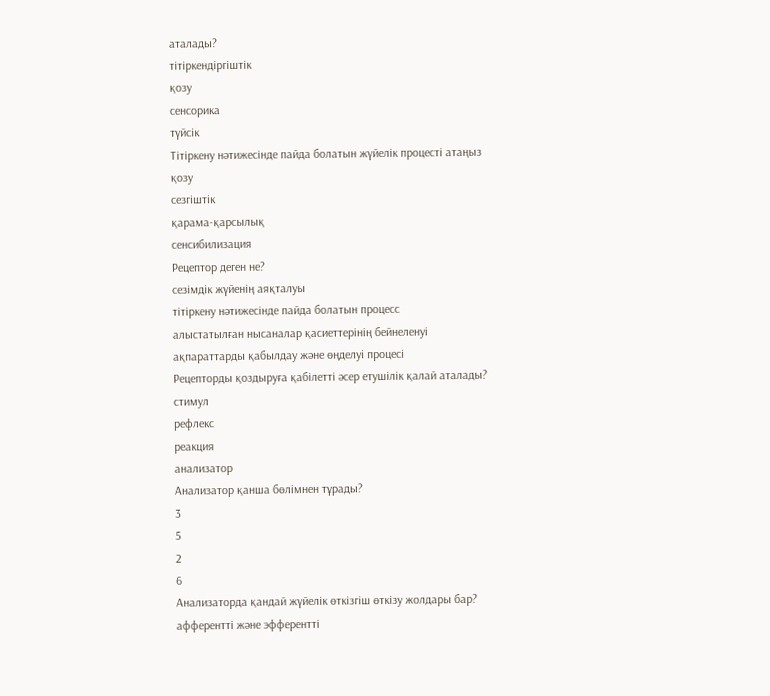аталады?
тітіркендіргіштік
қозу
сенсорика
түйсік
Тітіркену нәтижесінде пайда болатын жүйелік процесті атаңыз
қозу
сезгіштік
қарама-қарсылық
сенсибилизация
Рецептор деген не?
сезімдік жүйенің аяқталуы
тітіркену нәтижесінде пайда болатын процесс
алыстатылған нысаналар қасиеттерінің бейнеленуі
ақпараттарды қабылдау және өңделуі процесі
Рецепторды қоздыруға қабілетті әсер етушілік қалай аталады?
стимул
рефлекс
реакция
анализатор
Анализатор қанша бөлімнен тұрады?
3
5
2
6
Анализаторда қандай жүйелік өткізгіш өткізу жолдары бар?
афферентті және эфферентті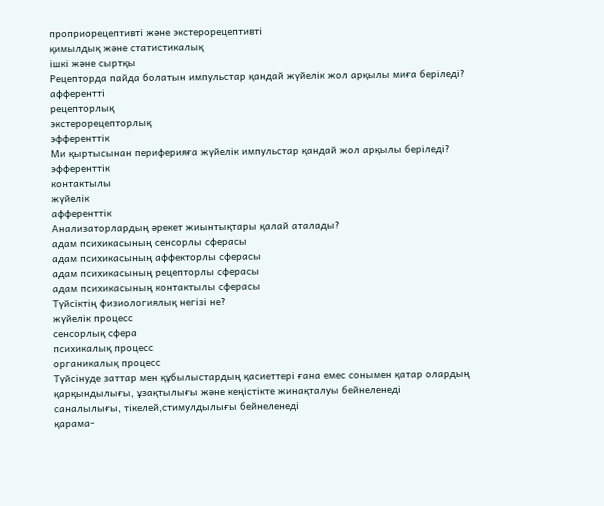проприорецептивті және экстерорецептивті
қимылдық және статистикалық
ішкі және сыртқы
Рецепторда пайда болатын импульстар қандай жүйелік жол арқылы миға беріледі?
афферентті
рецепторлық
экстерорецепторлық
эфференттік
Ми қыртысынан периферияға жүйелік импульстар қандай жол арқылы беріледі?
эфференттік
контактылы
жүйелік
афференттік
Анализаторлардың әрекет жиынтықтары қалай аталады?
адам психикасының сенсорлы сферасы
адам психикасының аффекторлы сферасы
адам психикасының рецепторлы сферасы
адам психикасының контактылы сферасы
Түйсіктің физиологиялық негізі не?
жүйелік процесс
сенсорлық сфера
психикалық процесс
органикалық процесс
Түйсінуде заттар мен құбылыстардың қасиеттері ғана емес сонымен қатар олардың
қарқындылығы, ұзақтылығы және кеңістікте жинақталуы бейнеленеді
саналылығы, тікелей,стимулдылығы бейнеленеді
қарама-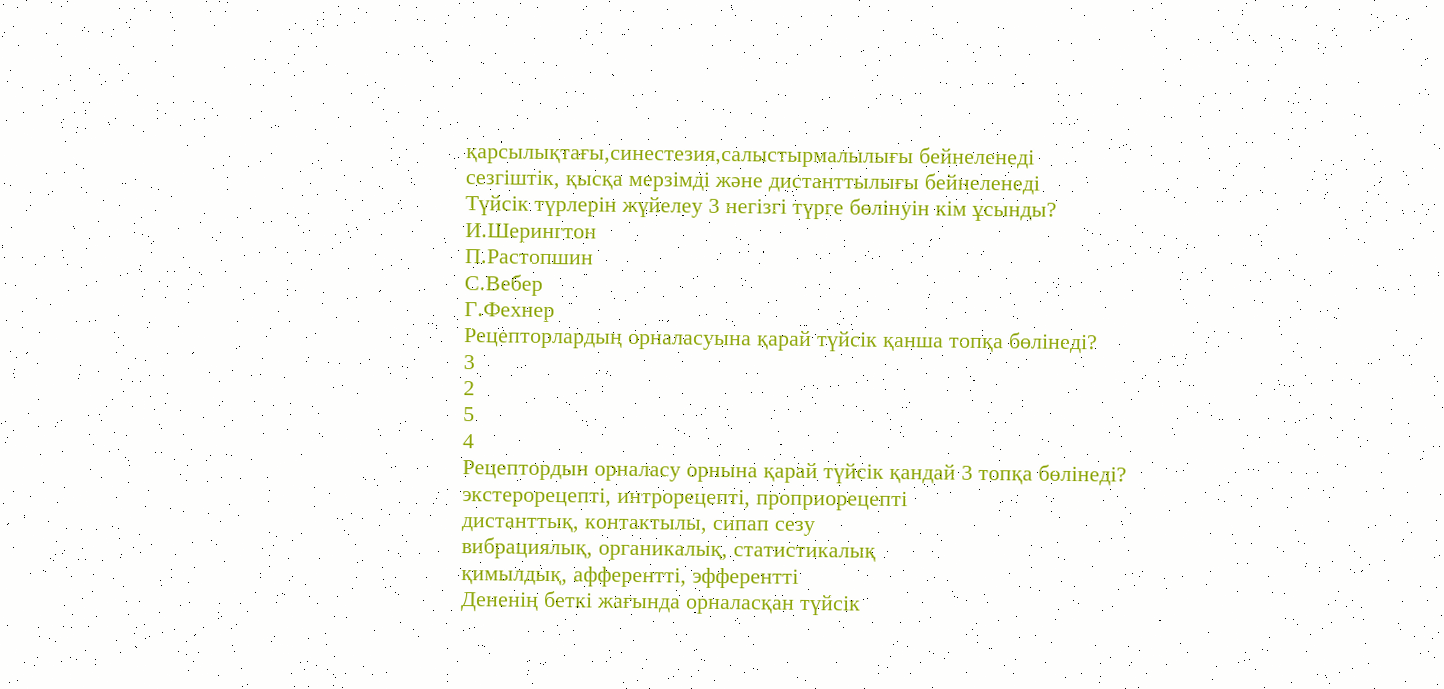қарсылықтағы,синестезия,салыстырмалылығы бейнеленеді
сезгіштік, қысқа мерзімді және дистанттылығы бейнеленеді
Түйсік түрлерін жүйелеу 3 негізгі түрге бөлінуін кім ұсынды?
И.Шерингтон
П.Растопшин
С.Вебер
Г.Фехнер
Рецепторлардың орналасуына қарай түйсік қанша топқа бөлінеді?
3
2
5
4
Рецептордын орналасу орнына қарай түйсік қандай 3 топқа бөлінеді?
экстерорецепті, интрорецепті, проприорецепті
дистанттық, контактылы, сипап сезу
вибрациялық, органикалық, статистикалық
қимылдық, афферентті, эфферентті
Дененің беткі жағында орналасқан түйсік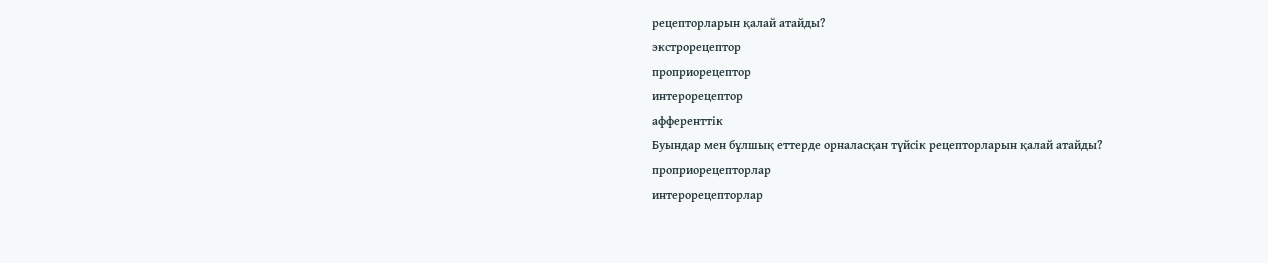рецепторларын қалай атайды?
экстрорецептор
проприорецептор
интерорецептор
афференттік
Буындар мен бұлшық еттерде орналасқан түйсік рецепторларын қалай атайды?
проприорецепторлар
интерорецепторлар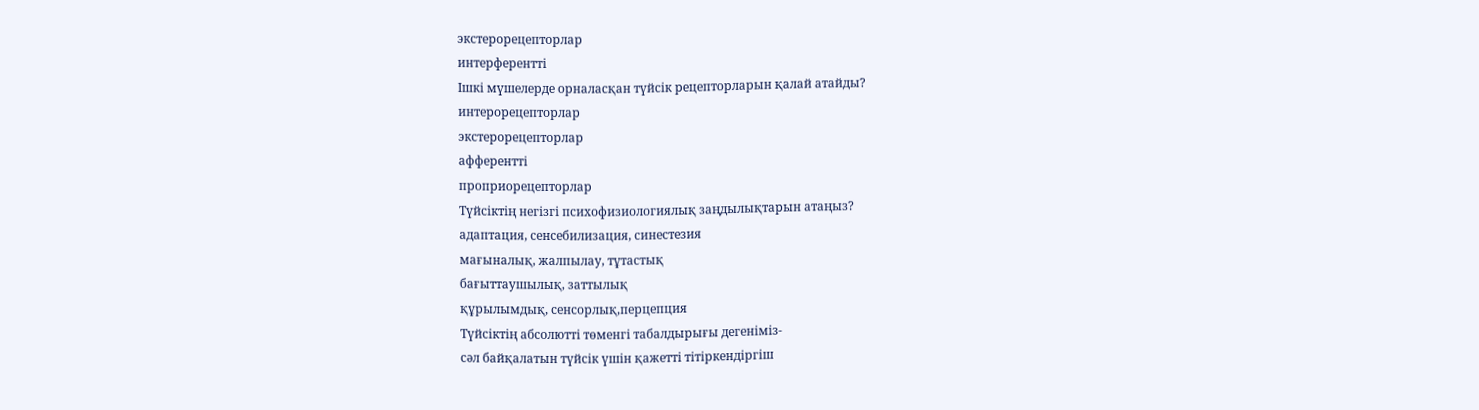экстерорецепторлар
интерферентті
Ішкі мүшелерде орналасқан түйсік рецепторларын қалай атайды?
интерорецепторлар
экстерорецепторлар
афферентті
проприорецепторлар
Түйсіктің негізгі психофизиологиялық заңдылықтарын атаңыз?
адаптация, сенсебилизация, синестезия
мағыналық, жалпылау, тұтастық
бағыттаушылық, заттылық
құрылымдық, сенсорлық,перцепция
Түйсіктің абсолютті төменгі табалдырығы дегеніміз-
сәл байқалатын түйсік үшін қажетті тітіркендіргіш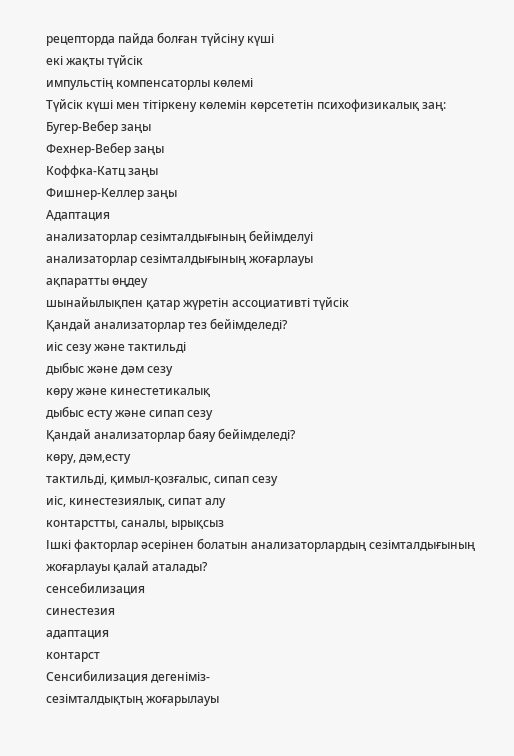рецепторда пайда болған түйсіну күші
екі жақты түйсік
импульстің компенсаторлы көлемі
Түйсік күші мен тітіркену көлемін көрсететін психофизикалық заң:
Бугер-Вебер заңы
Фехнер-Вебер заңы
Коффка-Катц заңы
Фишнер-Келлер заңы
Адаптация
анализаторлар сезімталдығының бейімделуі
анализаторлар сезімталдығының жоғарлауы
ақпаратты өңдеу
шынайылықпен қатар жүретін ассоциативті түйсік
Қандай анализаторлар тез бейімделеді?
иіс сезу және тактильді
дыбыс және дәм сезу
көру және кинестетикалық
дыбыс есту және сипап сезу
Қандай анализаторлар баяу бейімделеді?
көру, дәм,есту
тактильді, қимыл-қозғалыс, сипап сезу
иіс, кинестезиялық, сипат алу
контарстты, саналы, ырықсыз
Ішкі факторлар әсерінен болатын анализаторлардың сезімталдығының жоғарлауы қалай аталады?
сенсебилизация
синестезия
адаптация
контарст
Сенсибилизация дегеніміз-
сезімталдықтың жоғарылауы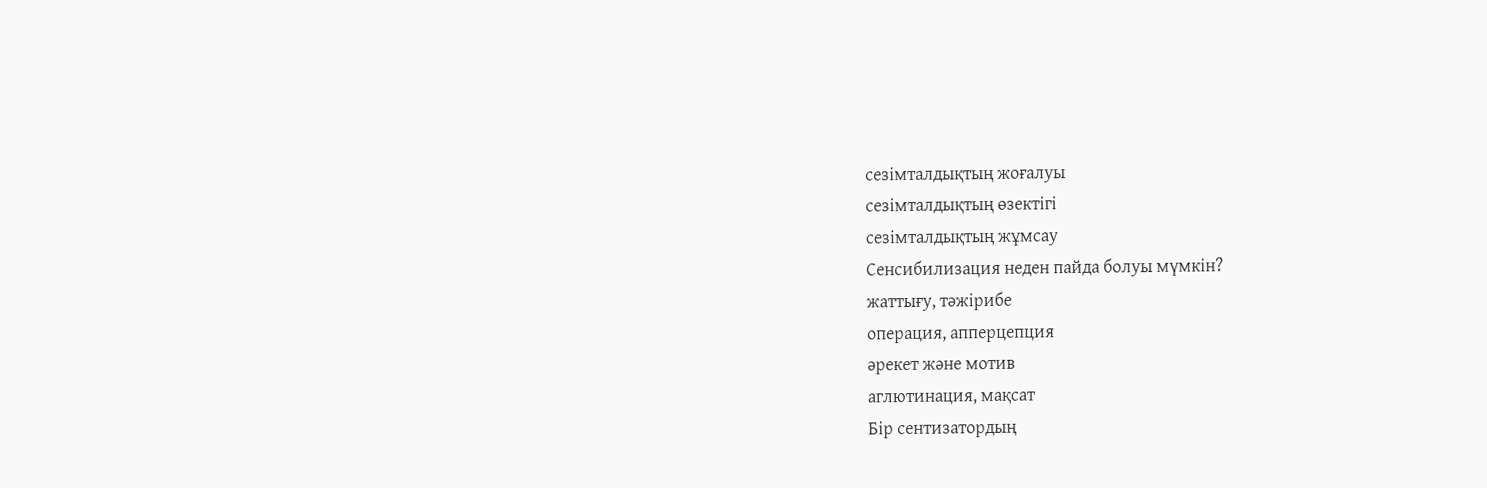сезімталдықтың жоғалуы
сезімталдықтың өзектігі
сезімталдықтың жұмсау
Сенсибилизация неден пайда болуы мүмкін?
жаттығу, тәжірибе
операция, апперцепция
әрекет және мотив
аглютинация, мақсат
Бір сентизатордың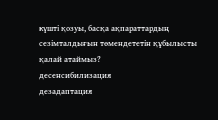күшті қозуы, басқа ақпараттардың сезімталдығын төмендететін құбылысты қалай атаймыз?
десенсибилизация
дезадаптация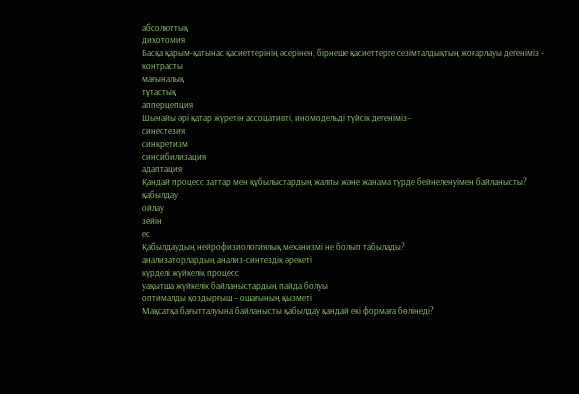абсолюттық
дихотомия
Басқа қарым-қатынас қасиеттерінің әсерінен, бірнеше қасиеттерге сезімталдықтың жоғарлауы дегеніміз -
контрасты
мағыналық
тұтастық
апперцепция
Шынайы әрі қатар жүретін ассоцативті, иномодельді түйсік дегеніміз–
синестезия
синкретизм
синсибилизация
адаптация
Қандай процесс заттар мен құбылыстардың жалпы және жанама түрде бейнеленуімен байланысты?
қабылдау
ойлау
зейін
ес
Қабылдаудың нейрофизиологиялық механизмі не болып табылады?
анализаторлардың анализ-синтездік әрекеті
күрделі жүйкелік процесс
уақытша жүйкелік байланыстардың пайда болуы
оптималды қоздырғыш – ошағының қызметі
Мақсатқа бағытталуына байланысты қабылдау қандай екі формаға бөлінеді?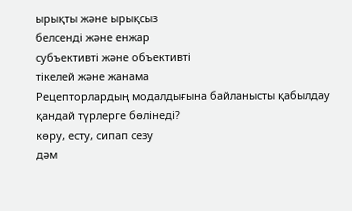ырықты және ырықсыз
белсенді және енжар
субъективті және объективті
тікелей және жанама
Рецепторлардың модалдығына байланысты қабылдау қандай түрлерге бөлінеді?
көру, есту, сипап сезу
дәм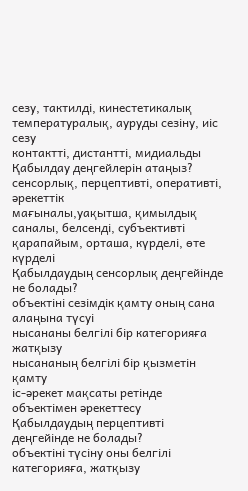сезу, тактилді, кинестетикалық
температуралық, ауруды сезіну, иіс сезу
контактті, дистантті, мидиальды
Қабылдау деңгейлерін атаңыз?
сенсорлық, перцептивті, оперативті, әрекеттік
мағыналы,уақытша, қимылдық
саналы, белсенді, субъективті
қарапайым, орташа, күрделі, өте күрделі
Қабылдаудың сенсорлық деңгейінде не болады?
объектіні сезімдік қамту оның сана алаңына түсуі
нысананы белгілі бір категорияға жатқызу
нысананың белгілі бір қызметін қамту
іс-әрекет мақсаты ретінде объектімен әрекеттесу
Қабылдаудың перцептивті деңгейінде не болады?
объектіні түсіну оны белгілі категорияға, жатқызу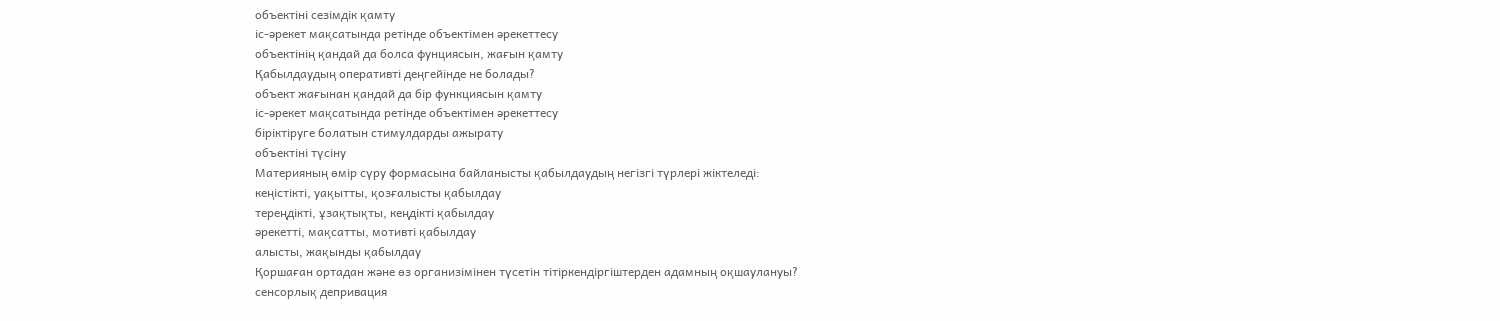объектіні сезімдік қамту
іс-әрекет мақсатында ретінде объектімен әрекеттесу
объектінің қандай да болса фунциясын, жағын қамту
Қабылдаудың оперативті деңгейінде не болады?
объект жағынан қандай да бір функциясын қамту
іс-әрекет мақсатында ретінде объектімен әрекеттесу
біріктіруге болатын стимулдарды ажырату
объектіні түсіну
Материяның өмір сүру формасына байланысты қабылдаудың негізгі түрлері жіктеледі:
кеңістікті, уақытты, қозғалысты қабылдау
тереңдікті, ұзақтықты, кеңдікті қабылдау
әрекетті, мақсатты, мотивті қабылдау
алысты, жақынды қабылдау
Қоршаған ортадан және өз организімінен түсетін тітіркендіргіштерден адамның оқшаулануы?
сенсорлық депривация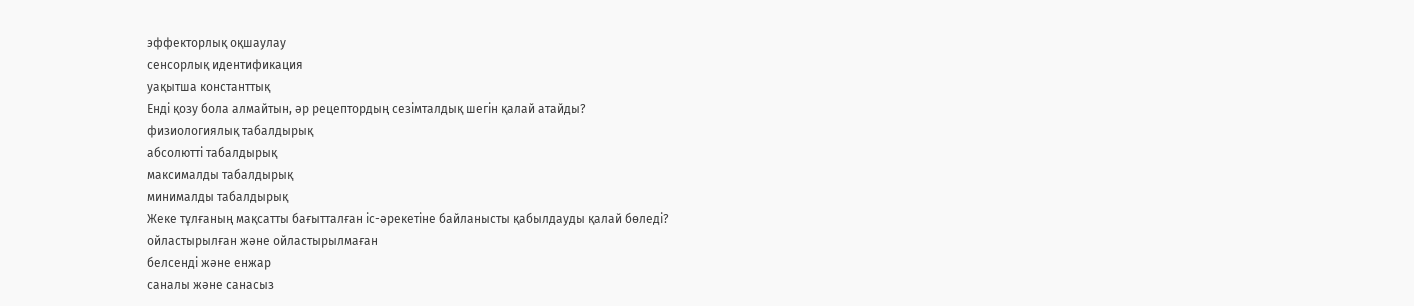эффекторлық оқшаулау
сенсорлық идентификация
уақытша константтық
Енді қозу бола алмайтын, әр рецептордың сезімталдық шегін қалай атайды?
физиологиялық табалдырық
абсолютті табалдырық
максималды табалдырық
минималды табалдырық
Жеке тұлғаның мақсатты бағытталған іс-әрекетіне байланысты қабылдауды қалай бөледі?
ойластырылған және ойластырылмаған
белсенді және енжар
саналы және санасыз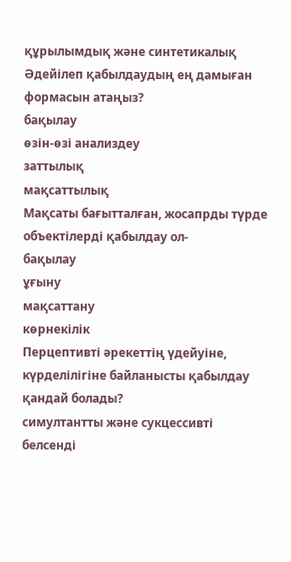құрылымдық және синтетикалық
Әдейілеп қабылдаудың ең дамыған формасын атаңыз?
бақылау
өзін-өзі анализдеу
заттылық
мақсаттылық
Мақсаты бағытталған, жосапрды түрде объектілерді қабылдау ол-
бақылау
ұғыну
мақсаттану
көрнекілік
Перцептивті әрекеттің үдейуіне, күрделілігіне байланысты қабылдау қандай болады?
симултантты және сукцессивті
белсенді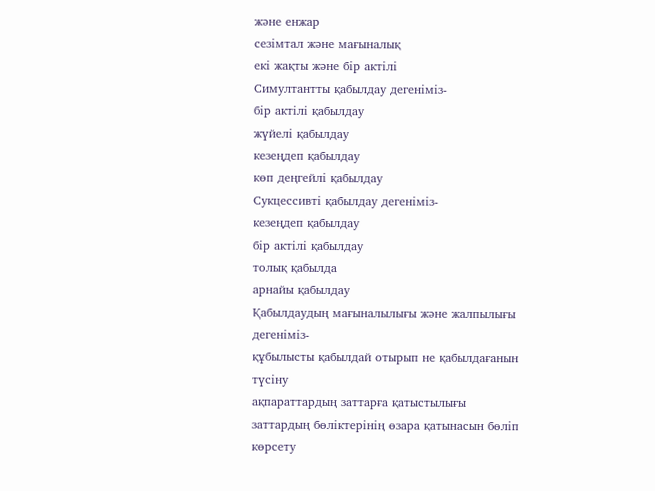және енжар
сезімтал және мағыналық
екі жақты және бір актілі
Симултантты қабылдау дегеніміз-
бір актілі қабылдау
жүйелі қабылдау
кезеңдеп қабылдау
көп деңгейлі қабылдау
Сукцессивті қабылдау дегеніміз-
кезеңдеп қабылдау
бір актілі қабылдау
толық қабылда
арнайы қабылдау
Қабылдаудың мағыналылығы және жалпылығы дегеніміз-
құбылысты қабылдай отырып не қабылдағанын түсіну
ақпараттардың заттарға қатыстылығы
заттардың бөліктерінің өзара қатынасын бөліп көрсету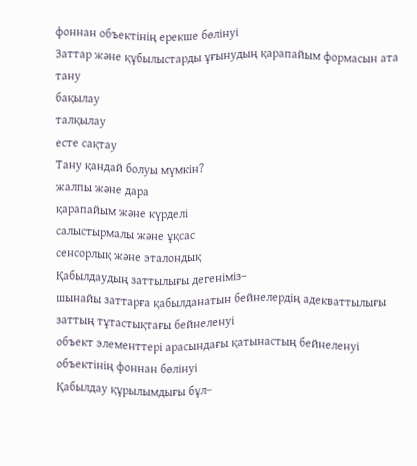фоннан объектінің ерекше бөлінуі
Заттар және құбылыстарды ұғынудың қарапайым формасын ата
тану
бақылау
талқылау
есте сақтау
Тану қандай болуы мүмкін?
жалпы және дара
қарапайым және күрделі
салыстырмалы және ұқсас
сенсорлық және эталондық
Қабылдаудың заттылығы дегеніміз–
шынайы заттарға қабылданатын бейнелердің адекваттылығы
заттың тұтастықтағы бейнеленуі
объект элементтері арасындағы қатынастың бейнеленуі
объектінің фоннан бөлінуі
Қабылдау құрылымдығы бұл–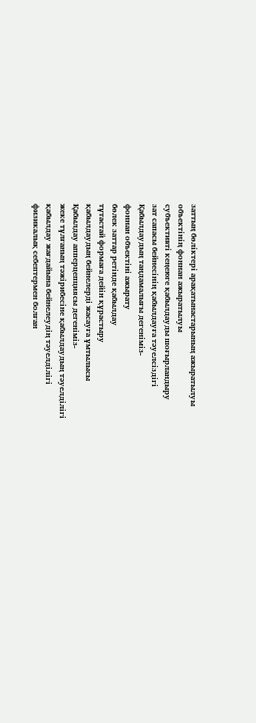заттың бөліктері арақатынастарының ажыратылуы
объектінің фоннан ажыратылуы
субъективті кеңеюге қабылдауды шоғырландыру
зат сапасы бейнесінің қабылдауға тәуелсіздігі
Қабылдаудың таңдамалығы дегеніміз-
фоннан объектіні ажырату
бөлек заттар ретінде қабылдау
тұтастай формаға дейін құрастыру
қабылдаудың бейнелерді жасауға ұмтылысы
Қабылдау апперцепциясы дегеніміз-
жеке тұлғаның тәжірибесіне қабылдаудың тәуелділігі
қабылдау жағдайына бейнелеудің тәуелділігі
физикалық себептермен болған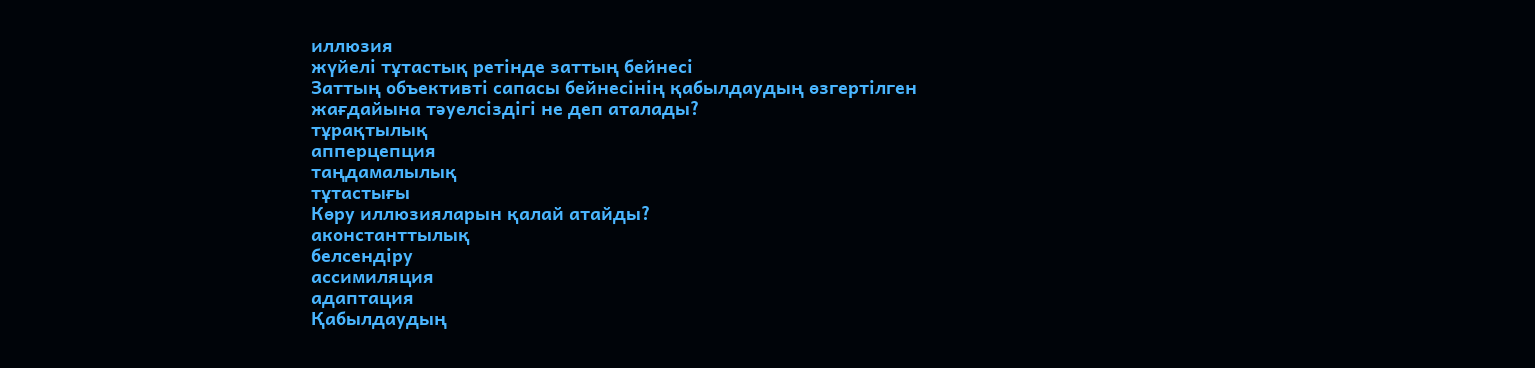иллюзия
жүйелі тұтастық ретінде заттың бейнесі
Заттың объективті сапасы бейнесінің қабылдаудың өзгертілген жағдайына тәуелсіздігі не деп аталады?
тұрақтылық
апперцепция
таңдамалылық
тұтастығы
Көру иллюзияларын қалай атайды?
аконстанттылық
белсендіру
ассимиляция
адаптация
Қабылдаудың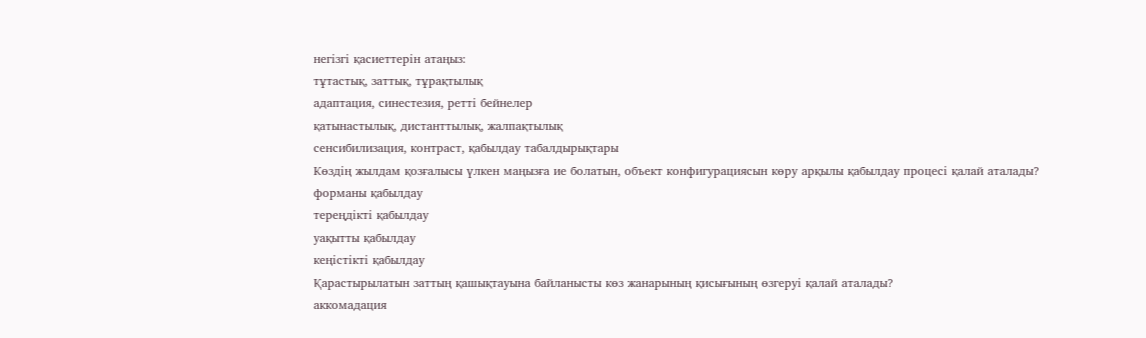негізгі қасиеттерін атаңыз:
тұтастық, заттық, тұрақтылық
адаптация, синестезия, ретті бейнелер
қатынастылық, дистанттылық, жалпақтылық
сенсибилизация, контраст, қабылдау табалдырықтары
Көздің жылдам қозғалысы үлкен маңызға ие болатын, объект конфигурациясын көру арқылы қабылдау процесі қалай аталады?
форманы қабылдау
тереңдікті қабылдау
уақытты қабылдау
кеңістікті қабылдау
Қарастырылатын заттың қашықтауына байланысты көз жанарының қисығының өзгеруі қалай аталады?
аккомадация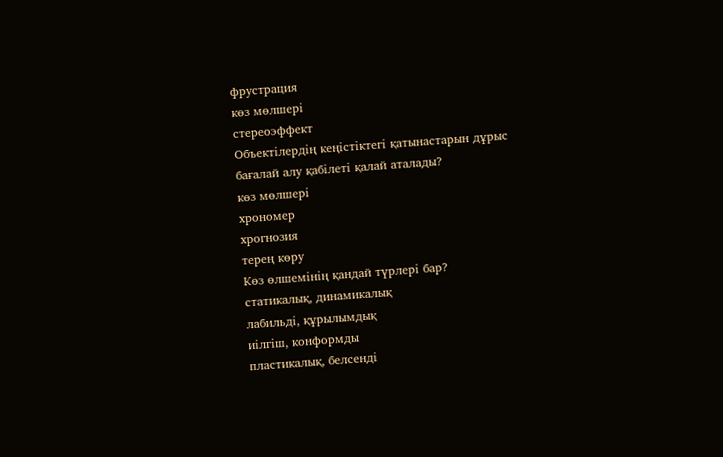фрустрация
көз мөлшері
стереоэффект
Объектілердің кеңістіктегі қатынастарын дұрыс бағалай алу қабілеті қалай аталады?
көз мөлшері
хрономер
хрогнозия
терең көру
Көз өлшемінің қандай түрлері бар?
статикалық, динамикалық
лабильді, құрылымдық
иілгіш, конформды
пластикалық, белсенді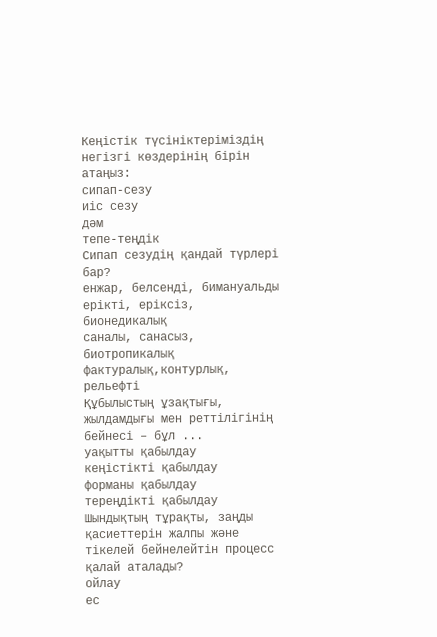Кеңістік түсініктеріміздің негізгі көздерінің бірін атаңыз:
сипап-сезу
иіс сезу
дәм
тепе-теңдік
Сипап сезудің қандай түрлері бар?
енжар, белсенді, бимануальды
ерікті, еріксіз, бионедикалық
саналы, санасыз, биотропикалық
фактуралық,контурлық, рельефті
Құбылыстың ұзақтығы, жылдамдығы мен реттілігінің бейнесі – бұл ...
уақытты қабылдау
кеңістікті қабылдау
форманы қабылдау
тереңдікті қабылдау
Шындықтың тұрақты, заңды қасиеттерін жалпы және тікелей бейнелейтін процесс қалай аталады?
ойлау
ес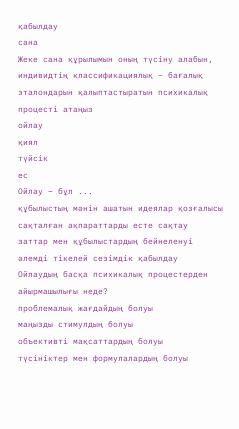қабылдау
сана
Жеке сана құрылымын оның түсіну алабын, индивидтің классификациялық – бағалық эталондарын қалыптастыратын психикалық процесті атаңыз
ойлау
қиял
түйсік
ес
Ойлау – бұл ...
құбылыстың мәнін ашатын идеялар қозғалысы
сақталған ақпараттарды есте сақтау
заттар мен құбылыстардың бейнеленуі
әлемді тікелей сезімдік қабылдау
Ойлаудың басқа психикалық процестерден айырмашылығы неде?
проблемалық жағдайдың болуы
маңызды стимулдың болуы
объективті мақсаттардың болуы
түсініктер мен формулалардың болуы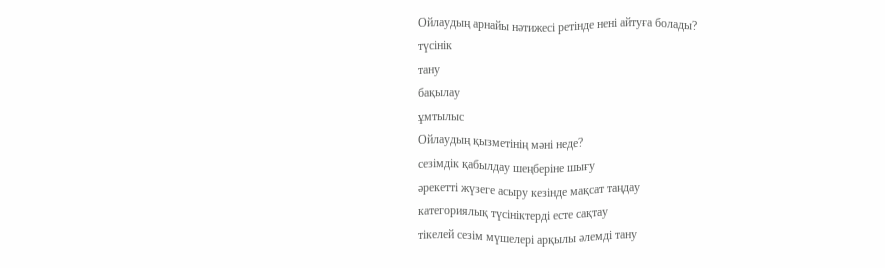Ойлаудың арнайы нәтижесі ретінде нені айтуға болады?
түсінік
тану
бақылау
ұмтылыс
Ойлаудың қызметінің мәні неде?
сезімдік қабылдау шеңберіне шығу
әрекетті жүзеге асыру кезінде мақсат таңдау
категориялық түсініктерді есте сақтау
тікелей сезім мүшелері арқылы әлемді тану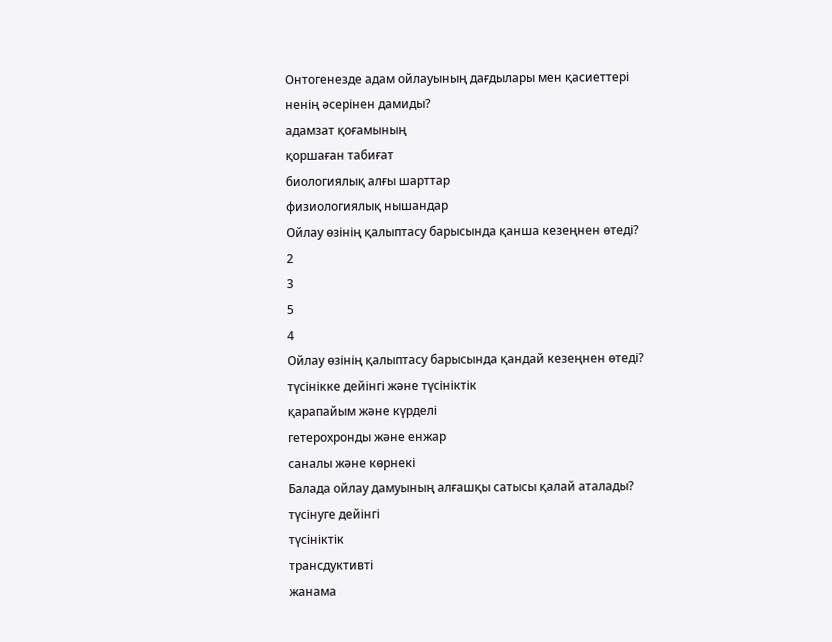Онтогенезде адам ойлауының дағдылары мен қасиеттері ненің әсерінен дамиды?
адамзат қоғамының
қоршаған табиғат
биологиялық алғы шарттар
физиологиялық нышандар
Ойлау өзінің қалыптасу барысында қанша кезеңнен өтеді?
2
3
5
4
Ойлау өзінің қалыптасу барысында қандай кезеңнен өтеді?
түсінікке дейінгі және түсініктік
қарапайым және күрделі
гетерохронды және енжар
саналы және көрнекі
Балада ойлау дамуының алғашқы сатысы қалай аталады?
түсінуге дейінгі
түсініктік
трансдуктивті
жанама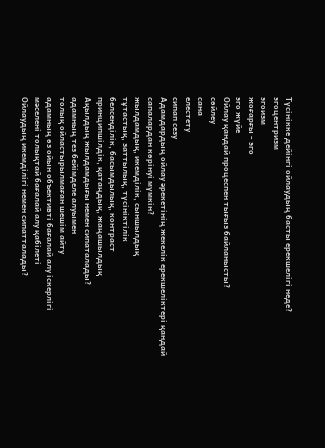Түсінікке дейінгі ойлаудың басты ерекшелігі неде?
эгоцентризм
эгоизм
жоғарғы - эго
эго жүйе
Ойлау қандай процеспен тығыз байланысты?
сөйлеу
сана
елестету
сипап сезу
Адамдардың ойлау әрекетінің жекелік ерекшеліктері қандай сапалардан көрінуі мүмкін?
жылдамдық, икемділік, сыншылдық
тұтастық, заттылық, түсініктілік
белсенділік, басымдылық, контраст
принципшілдік, қатаңдық, жаңашылдық
Ақылдың жылдамдығы немен сипаталады?
адамның тез бейімделе алуымен
толық ойластырылмаған шешім айту
адамның өз ойын объективті бағалай алу іскерлігі
мәселені толықтай бағалай алу қабілеті
Ойлаудың икемділігі немен сипатталады?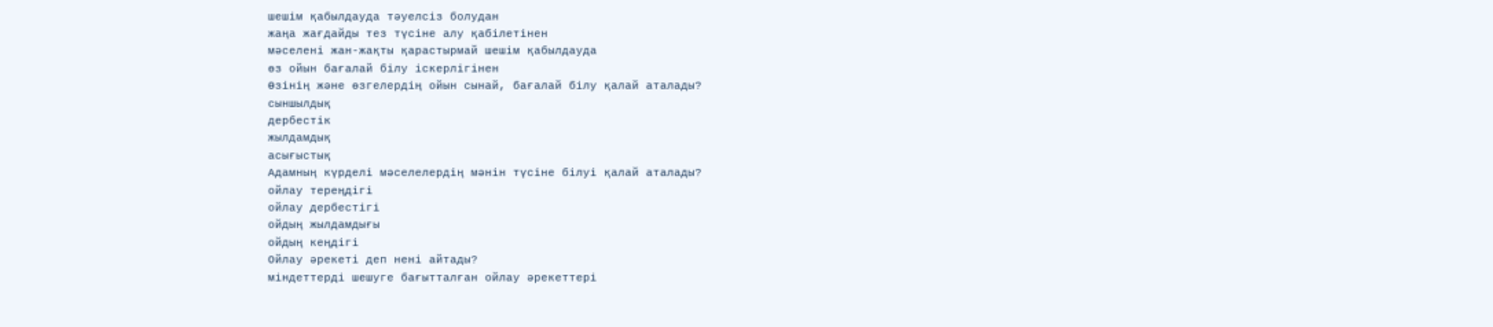шешім қабылдауда тәуелсіз болудан
жаңа жағдайды тез түсіне алу қабілетінен
мәселені жан-жақты қарастырмай шешім қабылдауда
өз ойын бағалай білу іскерлігінен
Өзінің және өзгелердің ойын сынай, бағалай білу қалай аталады?
сыншылдық
дербестік
жылдамдық
асығыстық
Адамның күрделі мәселелердің мәнін түсіне білуі қалай аталады?
ойлау тереңдігі
ойлау дербестігі
ойдың жылдамдығы
ойдың кеңдігі
Ойлау әрекеті деп нені айтады?
міндеттерді шешуге бағытталған ойлау әрекеттері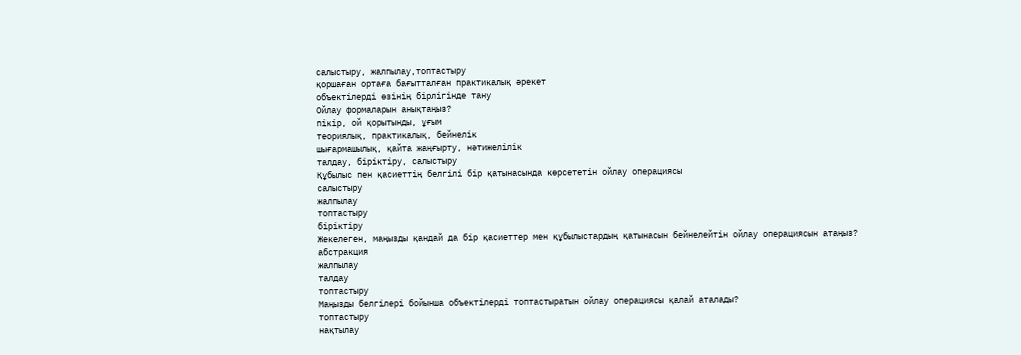салыстыру, жалпылау,топтастыру
қоршаған ортаға бағытталған практикалық әрекет
объектілерді өзінің бірлігінде тану
Ойлау формаларын анықтаңыз?
пікір, ой қорытынды, ұғым
теориялық, практикалық, бейнелік
шығармашылық, қайта жаңғырту, нәтижелілік
талдау, біріктіру, салыстыру
Құбылыс пен қасиеттің белгілі бір қатынасында көрсететін ойлау операциясы
салыстыру
жалпылау
топтастыру
біріктіру
Жекелеген, маңызды қандай да бір қасиеттер мен құбылыстардың қатынасын бейнелейтін ойлау операциясын атаңыз?
абстракция
жалпылау
талдау
топтастыру
Маңызды белгілері бойынша объектілерді топтастыратын ойлау операциясы қалай аталады?
топтастыру
нақтылау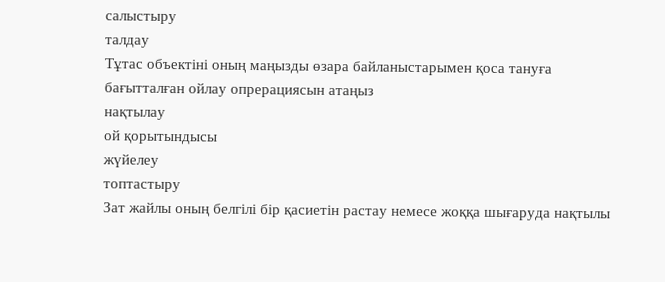салыстыру
талдау
Тұтас объектіні оның маңызды өзара байланыстарымен қоса тануға бағытталған ойлау опрерациясын атаңыз
нақтылау
ой қорытындысы
жүйелеу
топтастыру
Зат жайлы оның белгілі бір қасиетін растау немесе жоққа шығаруда нақтылы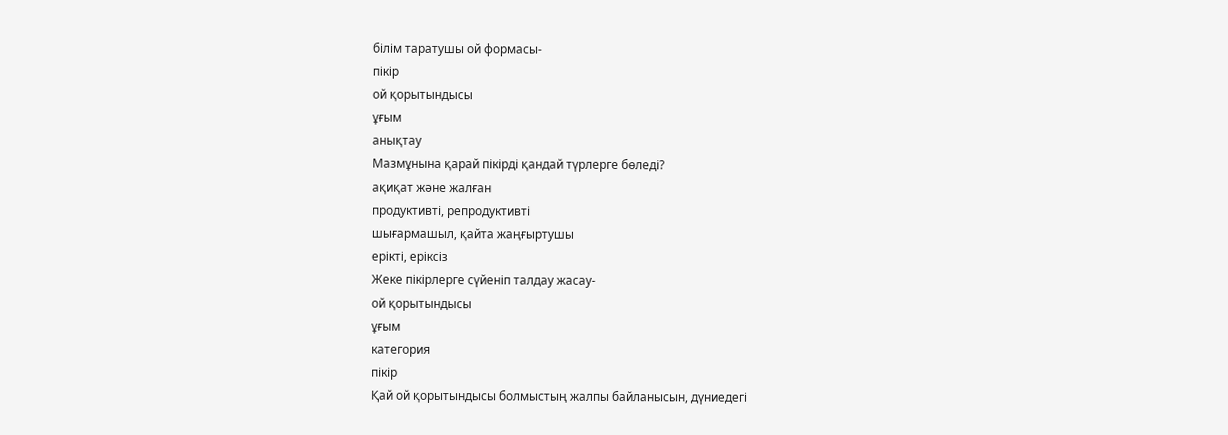білім таратушы ой формасы-
пікір
ой қорытындысы
ұғым
анықтау
Мазмұнына қарай пікірді қандай түрлерге бөледі?
ақиқат және жалған
продуктивті, репродуктивті
шығармашыл, қайта жаңғыртушы
ерікті, еріксіз
Жеке пікірлерге сүйеніп талдау жасау-
ой қорытындысы
ұғым
категория
пікір
Қай ой қорытындысы болмыстың жалпы байланысын, дүниедегі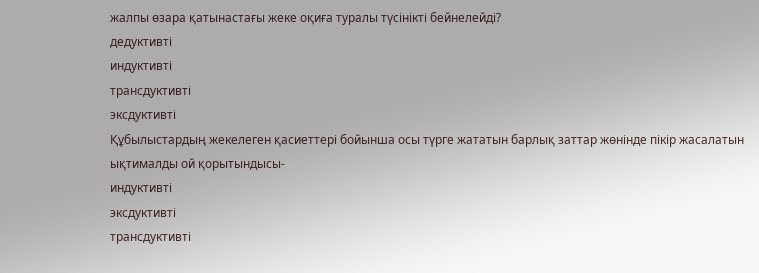жалпы өзара қатынастағы жеке оқиға туралы түсінікті бейнелейді?
дедуктивті
индуктивті
трансдуктивті
эксдуктивті
Құбылыстардың жекелеген қасиеттері бойынша осы түрге жататын барлық заттар жөнінде пікір жасалатын ықтималды ой қорытындысы-
индуктивті
эксдуктивті
трансдуктивті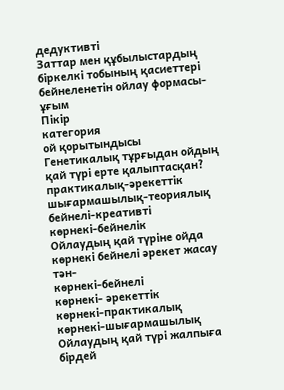дедуктивті
Заттар мен құбылыстардың біркелкі тобының қасиеттері бейнеленетін ойлау формасы-
ұғым
Пікір
категория
ой қорытындысы
Генетикалық тұрғыдан ойдың қай түрі ерте қалыптасқан?
практикалық-әрекеттік
шығармашылық-теориялық
бейнелі-креативті
көрнекі-бейнелік
Ойлаудың қай түріне ойда көрнекі бейнелі әрекет жасау тән-
көрнекі-бейнелі
көрнекі- әрекеттік
көрнекі-практикалық
көрнекі-шығармашылық
Ойлаудың қай түрі жалпыға бірдей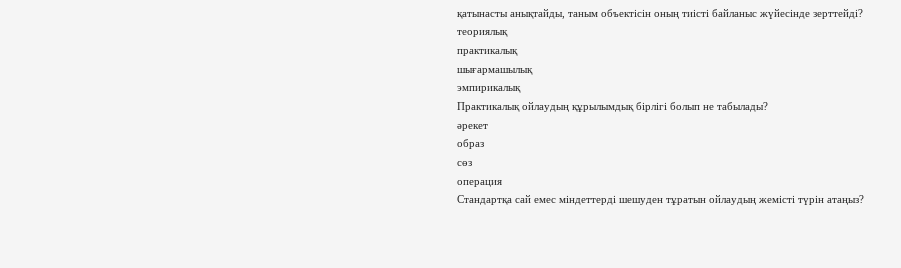қатынасты анықтайды, таным объектісін оның тиісті байланыс жүйесінде зерттейді?
теориялық
практикалық
шығармашылық
эмпирикалық
Практикалық ойлаудың құрылымдық бірлігі болып не табылады?
әрекет
образ
сөз
операция
Стандартқа сай емес міндеттерді шешуден тұратын ойлаудың жемісті түрін атаңыз?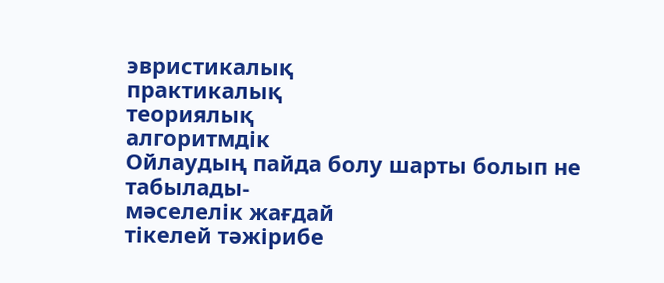эвристикалық
практикалық
теориялық
алгоритмдік
Ойлаудың пайда болу шарты болып не табылады-
мәселелік жағдай
тікелей тәжірибе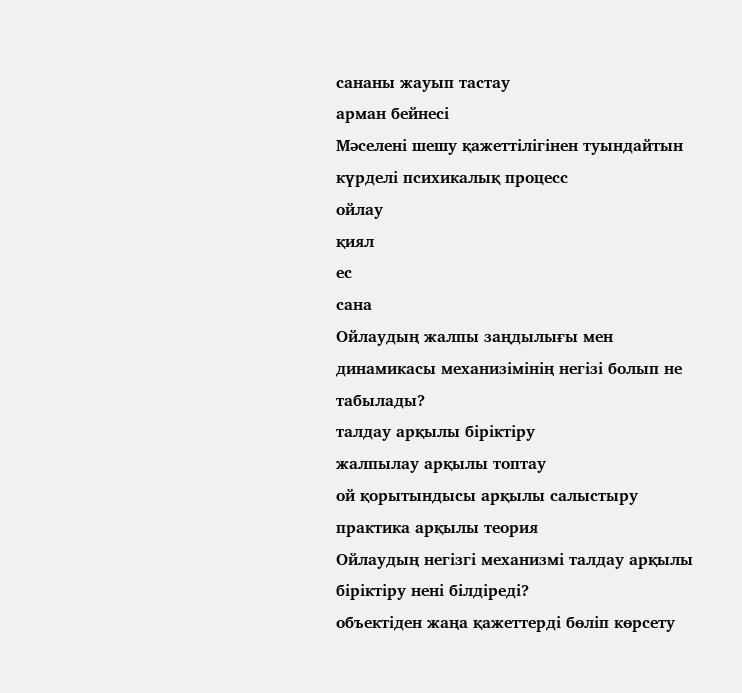сананы жауып тастау
арман бейнесі
Мәселені шешу қажеттілігінен туындайтын күрделі психикалық процесс
ойлау
қиял
ес
сана
Ойлаудың жалпы заңдылығы мен динамикасы механизімінің негізі болып не табылады?
талдау арқылы біріктіру
жалпылау арқылы топтау
ой қорытындысы арқылы салыстыру
практика арқылы теория
Ойлаудың негізгі механизмі талдау арқылы біріктіру нені білдіреді?
объектіден жаңа қажеттерді бөліп көрсету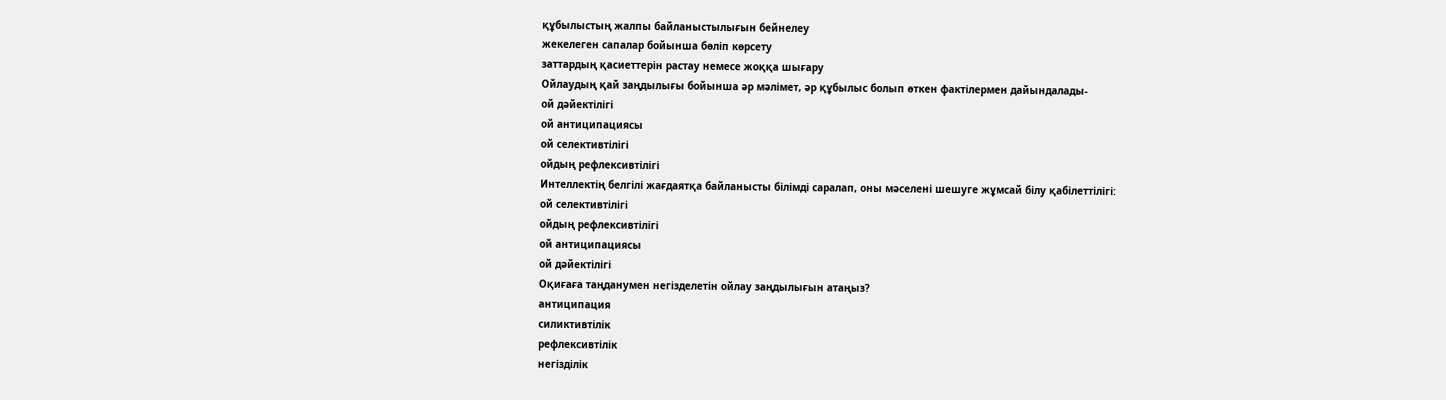құбылыстың жалпы байланыстылығын бейнелеу
жекелеген сапалар бойынша бөліп көрсету
заттардың қасиеттерін растау немесе жоққа шығару
Ойлаудың қай заңдылығы бойынша әр мәлімет, әр құбылыс болып өткен фактілермен дайындалады-
ой дәйектілігі
ой антиципациясы
ой селективтілігі
ойдың рефлексивтілігі
Интеллектің белгілі жағдаятқа байланысты білімді саралап, оны мәселені шешуге жұмсай білу қабілеттілігі:
ой селективтілігі
ойдың рефлексивтілігі
ой антиципациясы
ой дәйектілігі
Оқиғаға таңданумен негізделетін ойлау заңдылығын атаңыз?
антиципация
силиктивтілік
рефлексивтілік
негізділік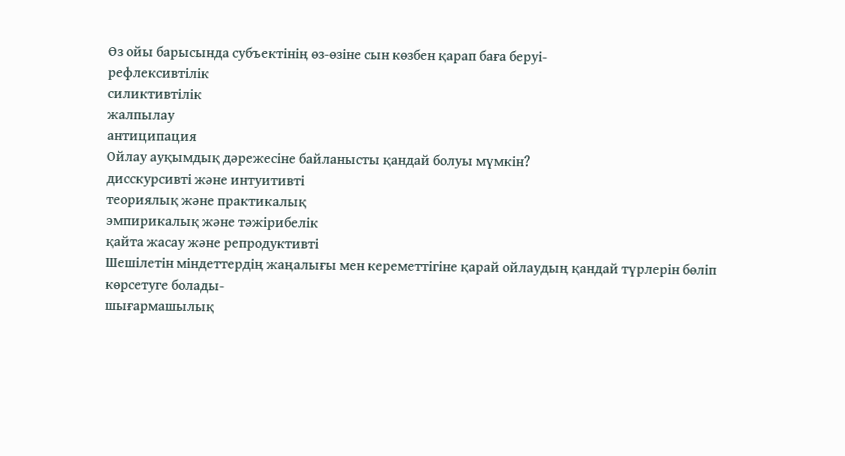Өз ойы барысында субъектінің өз-өзіне сын көзбен қарап баға беруі-
рефлексивтілік
силиктивтілік
жалпылау
антиципация
Ойлау ауқымдық дәрежесіне байланысты қандай болуы мүмкін?
дисскурсивті және интуитивті
теориялық және практикалық
эмпирикалық және тәжірибелік
қайта жасау және репродуктивті
Шешілетін міндеттердің жаңалығы мен кереметтігіне қарай ойлаудың қандай түрлерін бөліп көрсетуге болады-
шығармашылық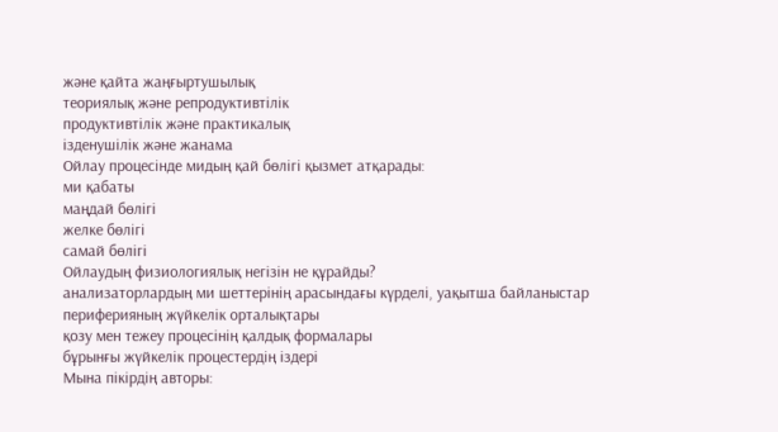және қайта жаңғыртушылық
теориялық және репродуктивтілік
продуктивтілік және практикалық
ізденушілік және жанама
Ойлау процесінде мидың қай бөлігі қызмет атқарады:
ми қабаты
маңдай бөлігі
желке бөлігі
самай бөлігі
Ойлаудың физиологиялық негізін не құрайды?
анализаторлардың ми шеттерінің арасындағы күрделі, уақытша байланыстар
периферияның жүйкелік орталықтары
қозу мен тежеу процесінің қалдық формалары
бұрынғы жүйкелік процестердің іздері
Мына пікірдің авторы: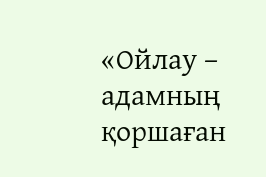«Ойлау – адамның қоршаған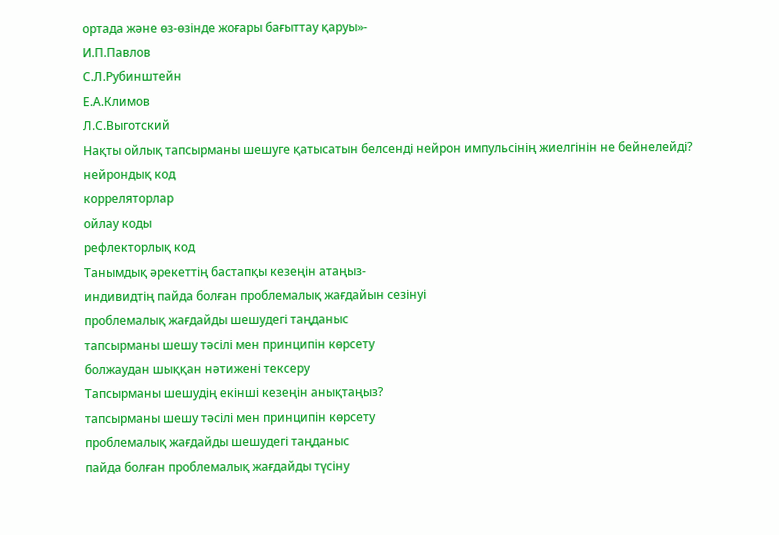ортада және өз-өзінде жоғары бағыттау қаруы»-
И.П.Павлов
С.Л.Рубинштейн
Е.А.Климов
Л.С.Выготский
Нақты ойлық тапсырманы шешуге қатысатын белсенді нейрон импульсінің жиелгінін не бейнелейді?
нейрондық код
корреляторлар
ойлау коды
рефлекторлық код
Танымдық әрекеттің бастапқы кезеңін атаңыз-
индивидтің пайда болған проблемалық жағдайын сезінуі
проблемалық жағдайды шешудегі таңданыс
тапсырманы шешу тәсілі мен принципін көрсету
болжаудан шыққан нәтижені тексеру
Тапсырманы шешудің екінші кезеңін анықтаңыз?
тапсырманы шешу тәсілі мен принципін көрсету
проблемалық жағдайды шешудегі таңданыс
пайда болған проблемалық жағдайды түсіну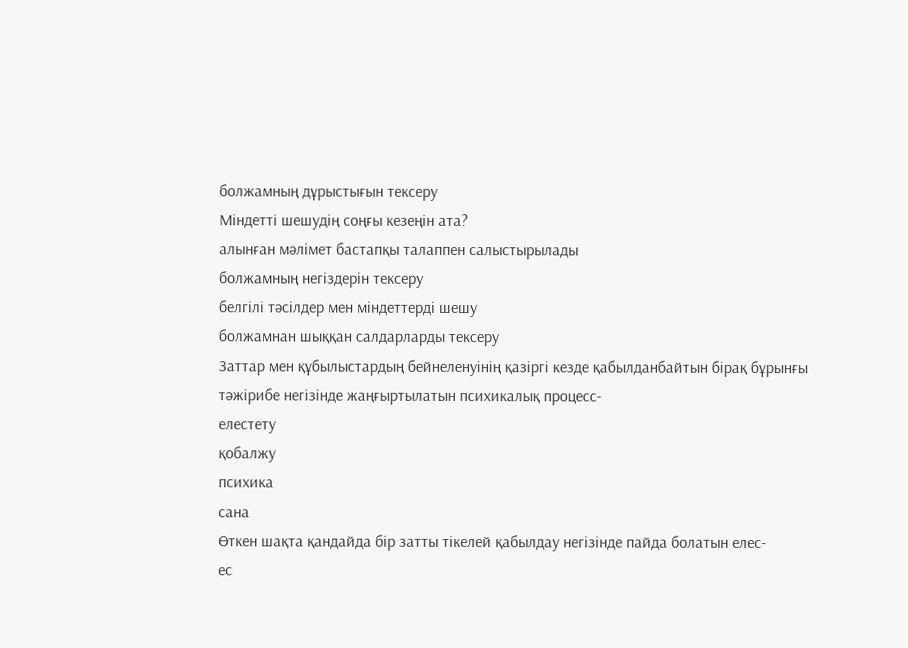болжамның дұрыстығын тексеру
Міндетті шешудің соңғы кезеңін ата?
алынған мәлімет бастапқы талаппен салыстырылады
болжамның негіздерін тексеру
белгілі тәсілдер мен міндеттерді шешу
болжамнан шыққан салдарларды тексеру
Заттар мен құбылыстардың бейнеленуінің қазіргі кезде қабылданбайтын бірақ бұрынғы тәжірибе негізінде жаңғыртылатын психикалық процесс-
елестету
қобалжу
психика
сана
Өткен шақта қандайда бір затты тікелей қабылдау негізінде пайда болатын елес-
ес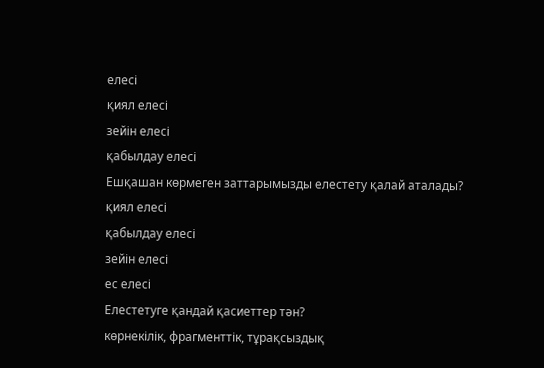елесі
қиял елесі
зейін елесі
қабылдау елесі
Ешқашан көрмеген заттарымызды елестету қалай аталады?
қиял елесі
қабылдау елесі
зейін елесі
ес елесі
Елестетуге қандай қасиеттер тән?
көрнекілік, фрагменттік, тұрақсыздық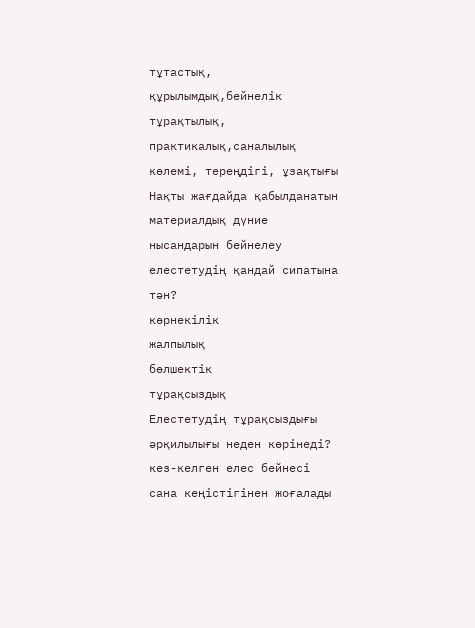тұтастық, құрылымдық,бейнелік
тұрақтылық, практикалық,саналылық
көлемі, тереңдігі, ұзақтығы
Нақты жағдайда қабылданатын материалдық дүние нысандарын бейнелеу елестетудің қандай сипатына тән?
көрнекілік
жалпылық
бөлшектік
тұрақсыздық
Елестетудің тұрақсыздығы әрқилылығы неден көрінеді?
кез-келген елес бейнесі сана кеңістігінен жоғалады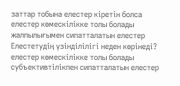заттар тобына елестер кіретін болса
елестер көмескілікке толы болады
жалпылығымен сипатталатын елестер
Елестетудің үзінділілігі неден көрінеді?
елестер көмескілікке толы болады
субъективтілікпен сипатталатын елестер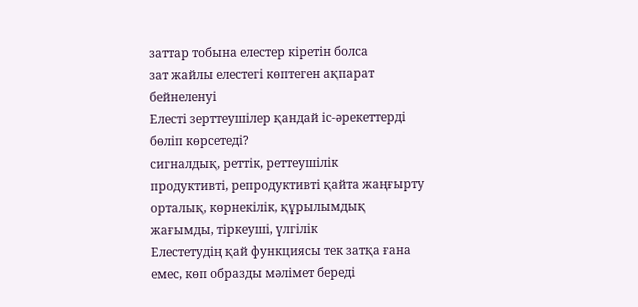заттар тобына елестер кіретін болса
зат жайлы елестегі көптеген ақпарат бейнеленуі
Елесті зерттеушілер қандай іс-әрекеттерді бөліп көрсетеді?
сигналдық, реттік, реттеушілік
продуктивті, репродуктивті қайта жаңғырту
орталық, көрнекілік, құрылымдық
жағымды, тіркеуші, үлгілік
Елестетудің қай функциясы тек затқа ғана емес, көп образды мәлімет береді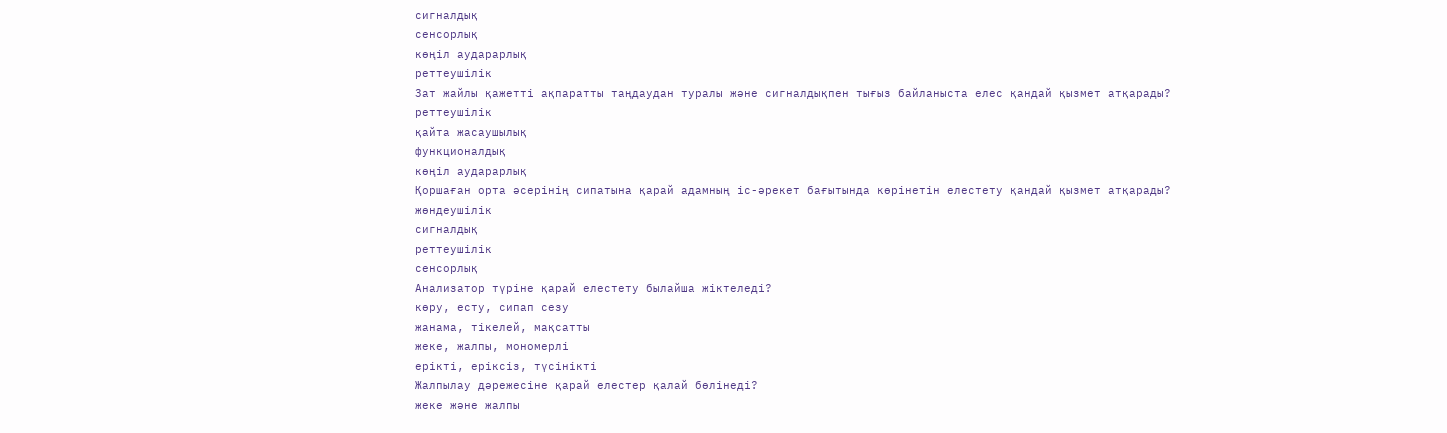сигналдық
сенсорлық
көңіл аударарлық
реттеушілік
Зат жайлы қажетті ақпаратты таңдаудан туралы және сигналдықпен тығыз байланыста елес қандай қызмет атқарады?
реттеушілік
қайта жасаушылық
функционалдық
көңіл аударарлық
Қоршаған орта әсерінің сипатына қарай адамның іс-әрекет бағытында көрінетін елестету қандай қызмет атқарады?
жөндеушілік
сигналдық
реттеушілік
сенсорлық
Анализатор түріне қарай елестету былайша жіктеледі?
көру, есту, сипап сезу
жанама, тікелей, мақсатты
жеке, жалпы, мономерлі
ерікті, еріксіз, түсінікті
Жалпылау дәрежесіне қарай елестер қалай бөлінеді?
жеке және жалпы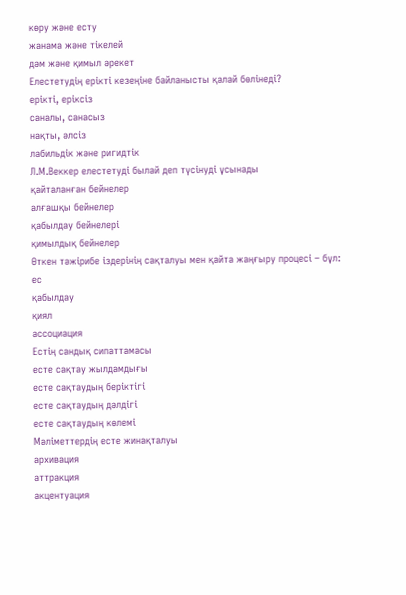көру және есту
жанама және тікелей
дәм және қимыл әрекет
Елестетудің ерікті кезеңіне байланысты қалай бөлінеді?
ерікті, еріксіз
саналы, санасыз
нақты, әлсіз
лабильдік және ригидтік
Л.М.Веккер елестетуді былай деп түсінуді ұсынады
қайталанған бейнелер
алғашқы бейнелер
қабылдау бейнелері
қимылдық бейнелер
Өткен тәжірибе іздерінің сақталуы мен қайта жаңғыру процесі – бұл:
ес
қабылдау
қиял
ассоциация
Естің сандық сипаттамасы
есте сақтау жылдамдығы
есте сақтаудың беріктігі
есте сақтаудың дәлдігі
есте сақтаудың көлемі
Мәліметтердің есте жинақталуы
архивация
аттракция
акцентуация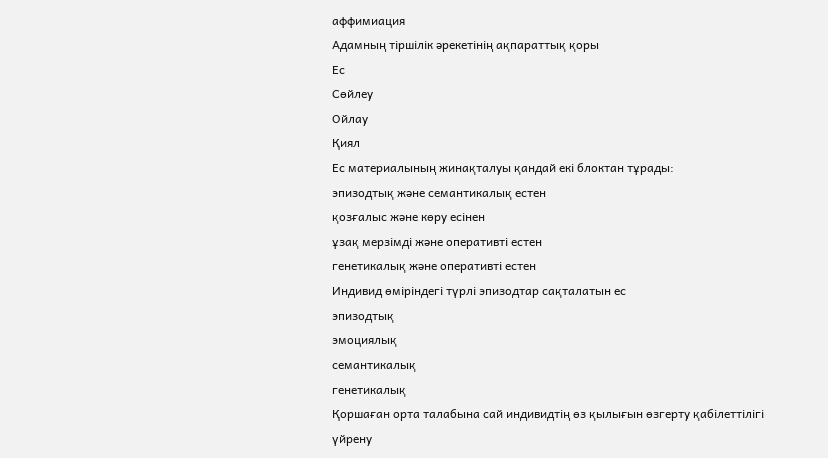аффимиация
Адамның тіршілік әрекетінің ақпараттық қоры
Ес
Сөйлеу
Ойлау
Қиял
Ес материалының жинақталуы қандай екі блоктан тұрады:
эпизодтық және семантикалық естен
қозғалыс және көру есінен
ұзақ мерзімді және оперативті естен
генетикалық және оперативті естен
Индивид өміріндегі түрлі эпизодтар сақталатын ес
эпизодтық
эмоциялық
семантикалық
генетикалық
Қоршаған орта талабына сай индивидтің өз қылығын өзгерту қабілеттілігі
үйрену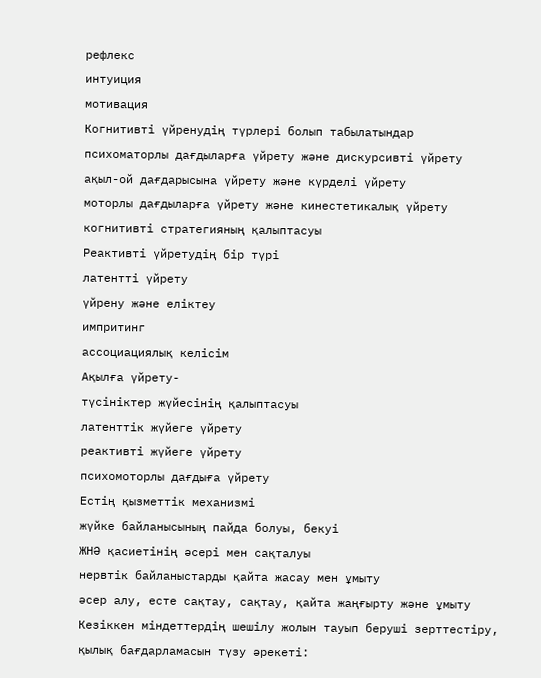рефлекс
интуиция
мотивация
Когнитивті үйренудің түрлері болып табылатындар
психоматорлы дағдыларға үйрету және дискурсивті үйрету
ақыл-ой дағдарысына үйрету және күрделі үйрету
моторлы дағдыларға үйрету және кинестетикалық үйрету
когнитивті стратегияның қалыптасуы
Реактивті үйретудің бір түрі
латентті үйрету
үйрену және еліктеу
импритинг
ассоциациялық келісім
Ақылға үйрету-
түсініктер жүйесінің қалыптасуы
латенттік жүйеге үйрету
реактивті жүйеге үйрету
психомоторлы дағдыға үйрету
Естің қызметтік механизмі
жүйке байланысының пайда болуы, бекуі
ЖНӘ қасиетінің әсері мен сақталуы
нервтік байланыстарды қайта жасау мен ұмыту
әсер алу, есте сақтау, сақтау, қайта жаңғырту және ұмыту
Кезіккен міндеттердің шешілу жолын тауып беруші зерттестіру, қылық бағдарламасын түзу әрекеті: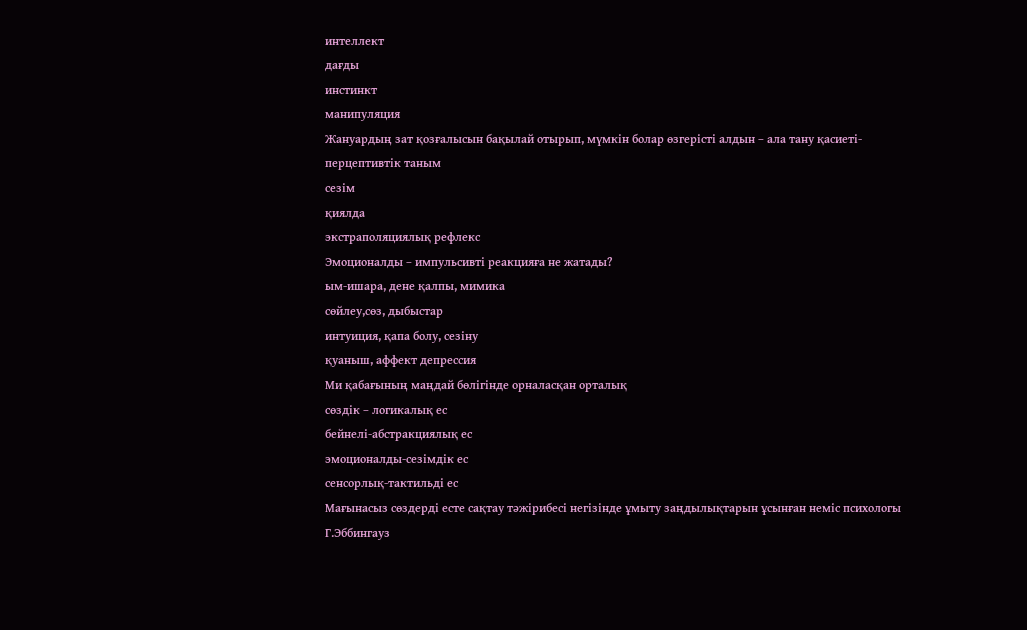интеллект
дағды
инстинкт
манипуляция
Жануардың зат қозғалысын бақылай отырып, мүмкін болар өзгерісті алдын – ала тану қасиеті-
перцептивтік таным
сезім
қиялда
экстраполяциялық рефлекс
Эмоционалды – импульсивті реакцияға не жатады?
ым-ишара, дене қалпы, мимика
сөйлеу,сөз, дыбыстар
интуиция, қапа болу, сезіну
қуаныш, аффект депрессия
Ми қабағының маңдай бөлігінде орналасқан орталық
сөздік – логикалық ес
бейнелі-абстракциялық ес
эмоционалды-сезімдік ес
сенсорлық-тактильді ес
Мағынасыз сөздерді есте сақтау тәжірибесі негізінде ұмыту заңдылықтарын ұсынған неміс психологы
Г.Эббингауз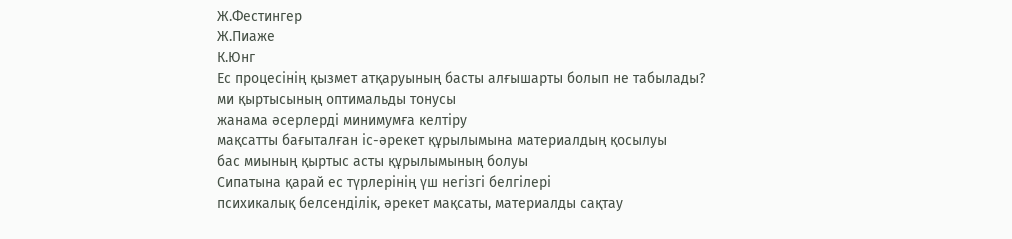Ж.Фестингер
Ж.Пиаже
К.Юнг
Ес процесінің қызмет атқаруының басты алғышарты болып не табылады?
ми қыртысының оптимальды тонусы
жанама әсерлерді минимумға келтіру
мақсатты бағыталған іс-әрекет құрылымына материалдың қосылуы
бас миының қыртыс асты құрылымының болуы
Сипатына қарай ес түрлерінің үш негізгі белгілері
психикалық белсенділік, әрекет мақсаты, материалды сақтау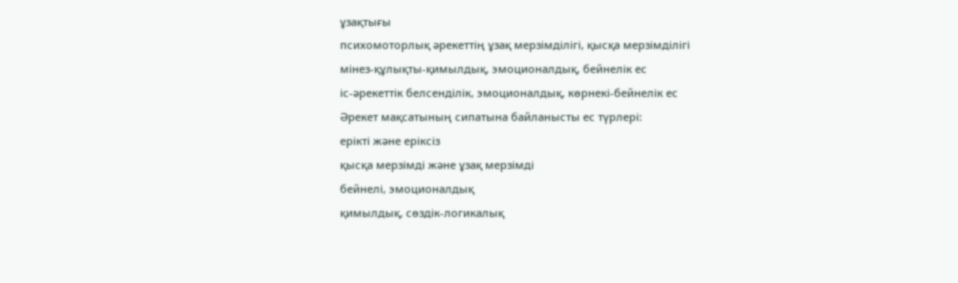ұзақтығы
психомоторлық әрекеттің ұзақ мерзімділігі, қысқа мерзімділігі
мінез-құлықты-қимылдық, эмоционалдық, бейнелік ес
іс-әрекеттік белсенділік, эмоционалдық, көрнекі-бейнелік ес
Әрекет мақсатының сипатына байланысты ес түрлері:
ерікті және еріксіз
қысқа мерзімді және ұзақ мерзімді
бейнелі, эмоционалдық
қимылдық, сөздік-логикалық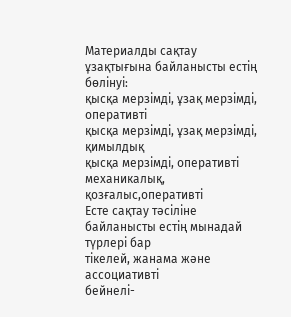Материалды сақтау ұзақтығына байланысты естің бөлінуі:
қысқа мерзімді, ұзақ мерзімді, оперативті
қысқа мерзімді, ұзақ мерзімді, қимылдық
қысқа мерзімді, оперативті
механикалық, қозғалыс,оперативті
Есте сақтау тәсіліне байланысты естің мынадай түрлері бар
тікелей, жанама және ассоциативті
бейнелі-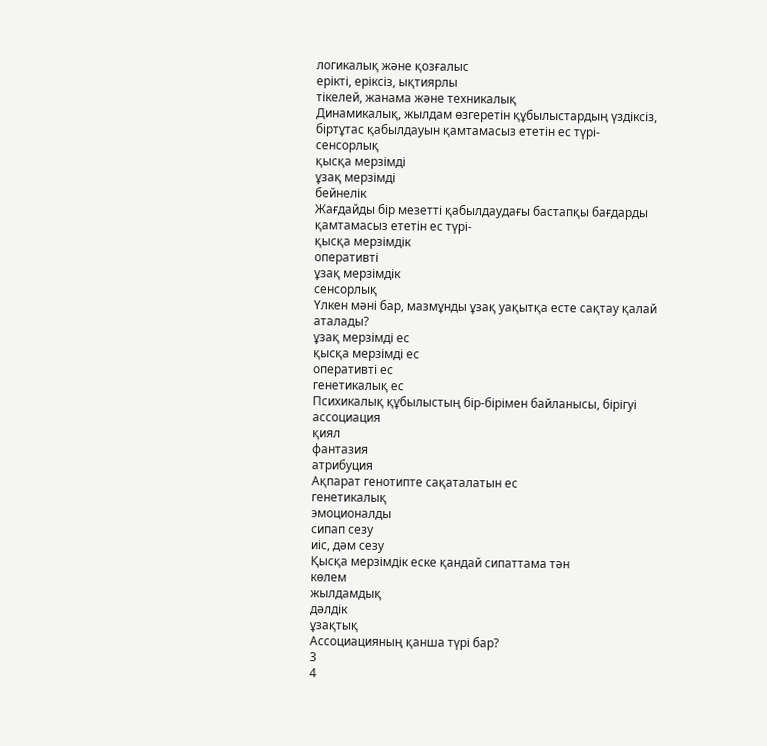логикалық және қозғалыс
ерікті, еріксіз, ықтиярлы
тікелей, жанама және техникалық
Динамикалық, жылдам өзгеретін құбылыстардың үздіксіз, біртұтас қабылдауын қамтамасыз ететін ес түрі-
сенсорлық
қысқа мерзімді
ұзақ мерзімді
бейнелік
Жағдайды бір мезетті қабылдаудағы бастапқы бағдарды қамтамасыз ететін ес түрі-
қысқа мерзімдік
оперативті
ұзақ мерзімдік
сенсорлық
Үлкен мәні бар, мазмұнды ұзақ уақытқа есте сақтау қалай аталады?
ұзақ мерзімді ес
қысқа мерзімді ес
оперативті ес
генетикалық ес
Психикалық құбылыстың бір-бірімен байланысы, бірігуі
ассоциация
қиял
фантазия
атрибуция
Ақпарат генотипте сақаталатын ес
генетикалық
эмоционалды
сипап сезу
иіс, дәм сезу
Қысқа мерзімдік еске қандай сипаттама тән
көлем
жылдамдық
дәлдік
ұзақтық
Ассоциацияның қанша түрі бар?
3
4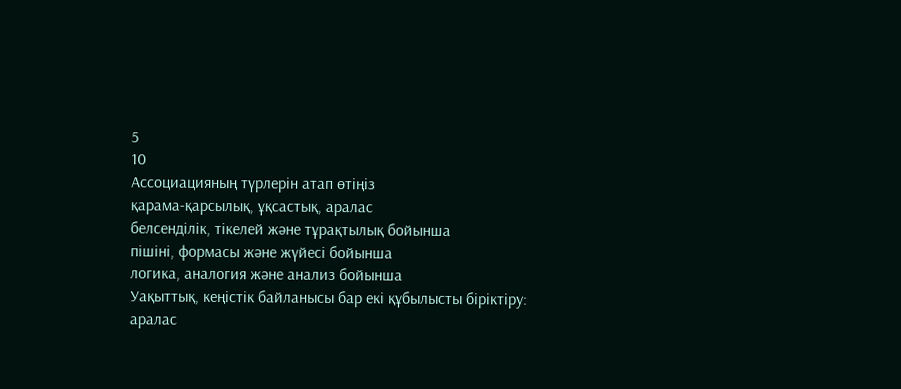5
10
Ассоциацияның түрлерін атап өтіңіз
қарама-қарсылық, ұқсастық, аралас
белсенділік, тікелей және тұрақтылық бойынша
пішіні, формасы және жүйесі бойынша
логика, аналогия және анализ бойынша
Уақыттық, кеңістік байланысы бар екі құбылысты біріктіру:
аралас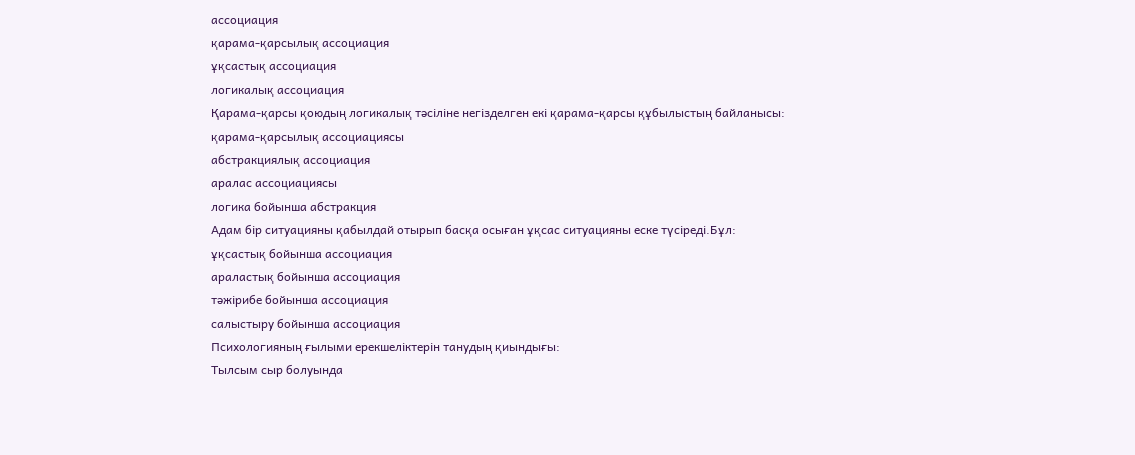ассоциация
қарама-қарсылық ассоциация
ұқсастық ассоциация
логикалық ассоциация
Қарама-қарсы қоюдың логикалық тәсіліне негізделген екі қарама-қарсы құбылыстың байланысы:
қарама-қарсылық ассоциациясы
абстракциялық ассоциация
аралас ассоциациясы
логика бойынша абстракция
Адам бір ситуацияны қабылдай отырып басқа осыған ұқсас ситуацияны еске түсіреді.Бұл:
ұқсастық бойынша ассоциация
араластық бойынша ассоциация
тәжірибе бойынша ассоциация
салыстыру бойынша ассоциация
Психологияның ғылыми ерекшеліктерін танудың қиындығы:
Тылсым сыр болуында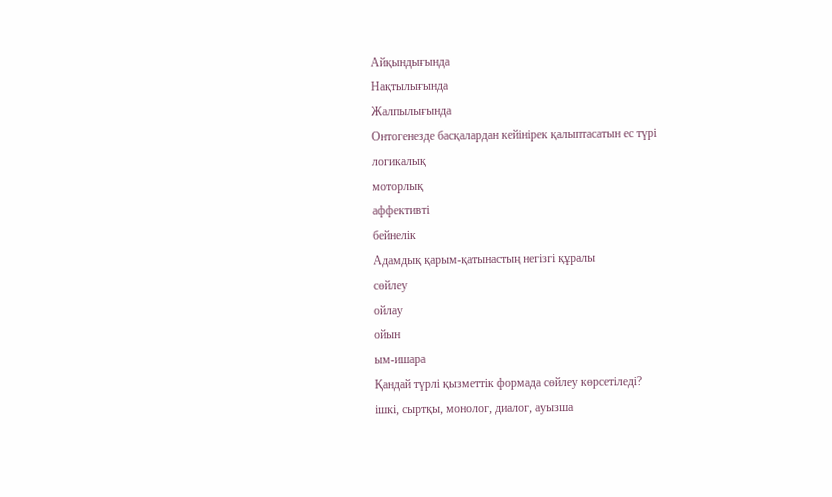Айқындығында
Нақтылығында
Жалпылығында
Онтогенезде басқалардан кейінірек қалыптасатын ес түрі
логикалық
моторлық
аффективті
бейнелік
Адамдық қарым-қатынастың негізгі құралы
сөйлеу
ойлау
ойын
ым-ишара
Қандай түрлі қызметтік формада сөйлеу көрсетіледі?
ішкі, сыртқы, монолог, диалог, ауызша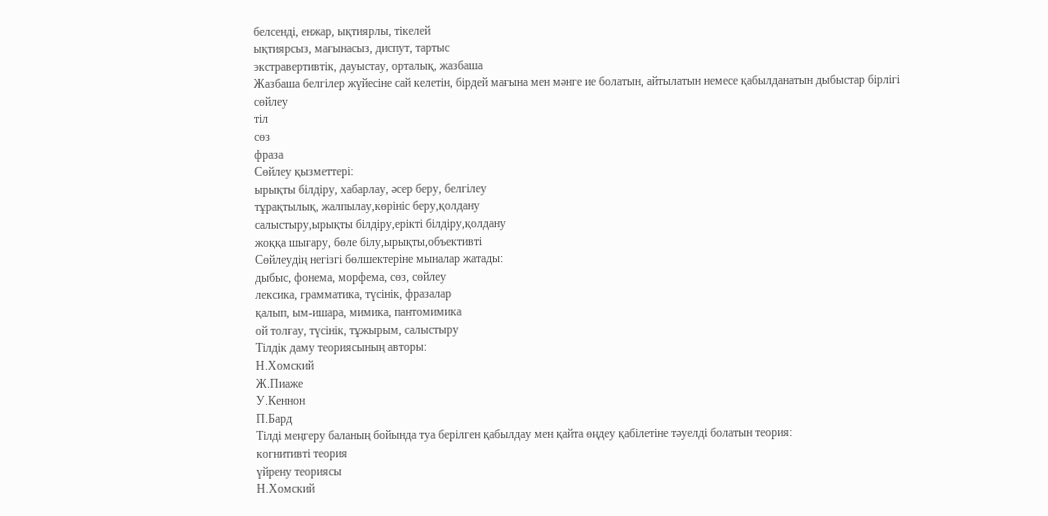белсенді, енжар, ықтиярлы, тікелей
ықтиярсыз, мағынасыз, диспут, тартыс
экстравертивтік, дауыстау, орталық, жазбаша
Жазбаша белгілер жүйесіне сай келетін, бірдей мағына мен мәнге ие болатын, айтылатын немесе қабылданатын дыбыстар бірлігі
сөйлеу
тіл
сөз
фраза
Сөйлеу қызметтері:
ырықты білдіру, хабарлау, әсер беру, белгілеу
тұрақтылық, жалпылау,көрініс беру,қолдану
салыстыру,ырықты білдіру,ерікті білдіру,қолдану
жоққа шығару, бөле білу,ырықты,объективті
Сөйлеудің негізгі бөлшектеріне мыналар жатады:
дыбыс, фонема, морфема, сөз, сөйлеу
лексика, грамматика, түсінік, фразалар
қалып, ым-ишара, мимика, пантомимика
ой толғау, түсінік, тұжырым, салыстыру
Тілдік даму теориясының авторы:
Н.Хомский
Ж.Пиаже
У.Кеннон
П.Бард
Тілді меңгеру баланың бойында туа берілген қабылдау мен қайта өңдеу қабілетіне тәуелді болатын теория:
когнитивті теория
үйрену теориясы
Н.Хомский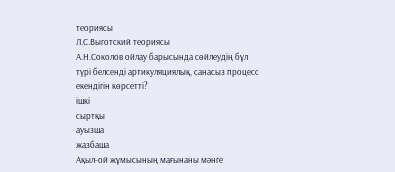теориясы
Л.С.Выготский теориясы
А.Н.Соколов ойлау барысында сөйлеудің бұл түрі белсенді артикуляциялық, санасыз процесс екендігін көрсетті?
ішкі
сыртқы
ауызша
жазбаша
Ақыл-ой жұмысының мағынаны мәнге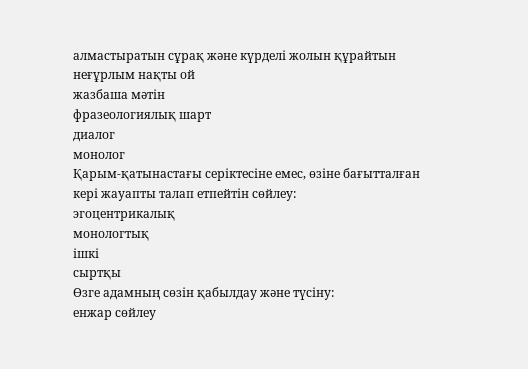алмастыратын сұрақ және күрделі жолын құрайтын неғұрлым нақты ой
жазбаша мәтін
фразеологиялық шарт
диалог
монолог
Қарым-қатынастағы серіктесіне емес, өзіне бағытталған кері жауапты талап етпейтін сөйлеу:
эгоцентрикалық
монологтық
ішкі
сыртқы
Өзге адамның сөзін қабылдау және түсіну:
енжар сөйлеу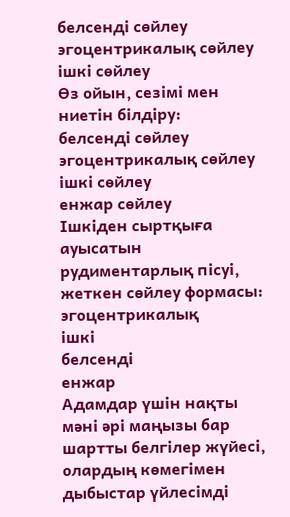белсенді сөйлеу
эгоцентрикалық сөйлеу
ішкі сөйлеу
Өз ойын, сезімі мен ниетін білдіру:
белсенді сөйлеу
эгоцентрикалық сөйлеу
ішкі сөйлеу
енжар сөйлеу
Ішкіден сыртқыға ауысатын рудиментарлық пісуі, жеткен сөйлеу формасы:
эгоцентрикалық
ішкі
белсенді
енжар
Адамдар үшін нақты мәні әрі маңызы бар шартты белгілер жүйесі, олардың көмегімен дыбыстар үйлесімді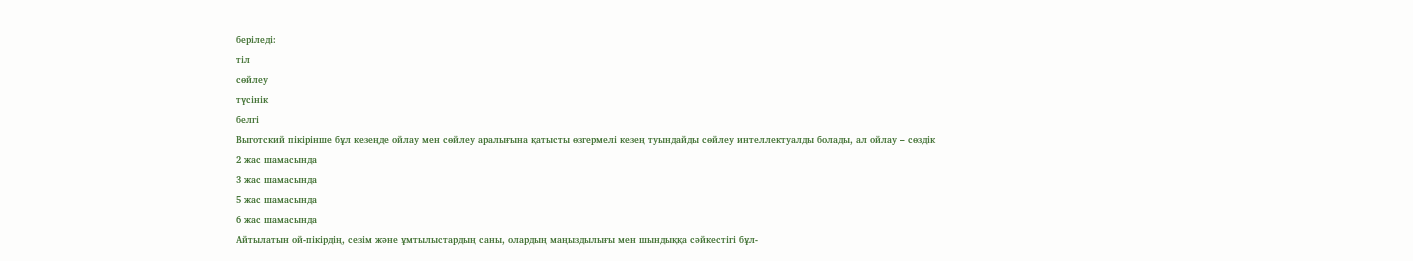беріледі:
тіл
сөйлеу
түсінік
белгі
Выготский пікірінше бұл кезеңде ойлау мен сөйлеу аралығына қатысты өзгермелі кезең туындайды сөйлеу интеллектуалды болады, ал ойлау – сөздік
2 жас шамасында
3 жас шамасында
5 жас шамасында
6 жас шамасында
Айтылатын ой-пікірдің, сезім және ұмтылыстардың саны, олардың маңыздылығы мен шындыққа сәйкестігі бұл-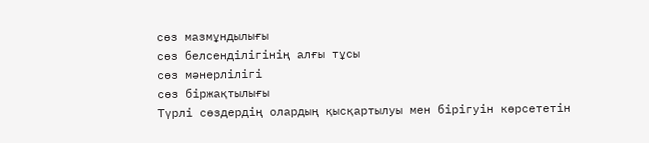сөз мазмұндылығы
сөз белсенділігінің алғы тұсы
сөз мәнерлілігі
сөз біржақтылығы
Түрлі сөздердің олардың қысқартылуы мен бірігуін көрсететін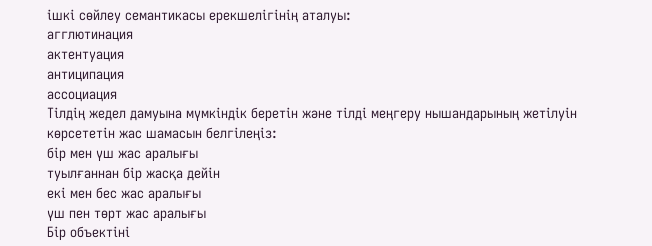ішкі сөйлеу семантикасы ерекшелігінің аталуы:
агглютинация
актентуация
антиципация
ассоциация
Тілдің жедел дамуына мүмкіндік беретін және тілді меңгеру нышандарының жетілуін көрсететін жас шамасын белгілеңіз:
бір мен үш жас аралығы
туылғаннан бір жасқа дейін
екі мен бес жас аралығы
үш пен төрт жас аралығы
Бір объектіні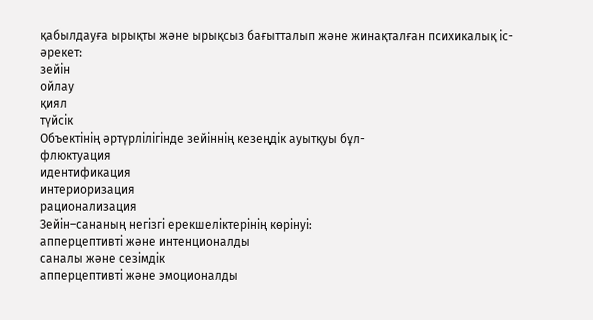қабылдауға ырықты және ырықсыз бағытталып және жинақталған психикалық іс-әрекет:
зейін
ойлау
қиял
түйсік
Объектінің әртүрлілігінде зейіннің кезеңдік ауытқуы бұл-
флюктуация
идентификация
интериоризация
рационализация
Зейін–сананың негізгі ерекшеліктерінің көрінуі:
апперцептивті және интенционалды
саналы және сезімдік
апперцептивті және эмоционалды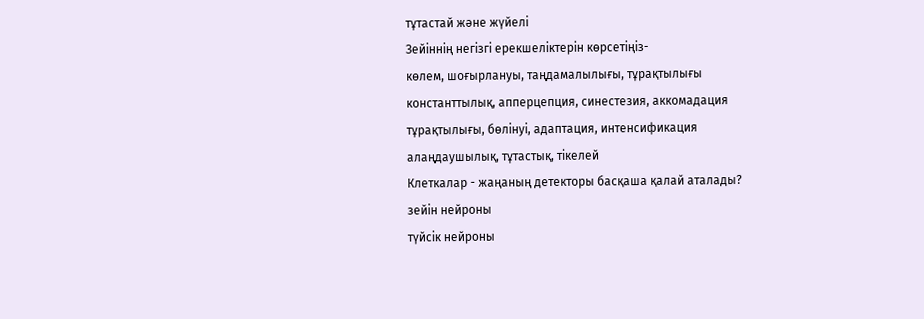тұтастай және жүйелі
Зейіннің негізгі ерекшеліктерін көрсетіңіз-
көлем, шоғырлануы, таңдамалылығы, тұрақтылығы
константтылық, апперцепция, синестезия, аккомадация
тұрақтылығы, бөлінуі, адаптация, интенсификация
алаңдаушылық, тұтастық, тікелей
Клеткалар - жаңаның детекторы басқаша қалай аталады?
зейін нейроны
түйсік нейроны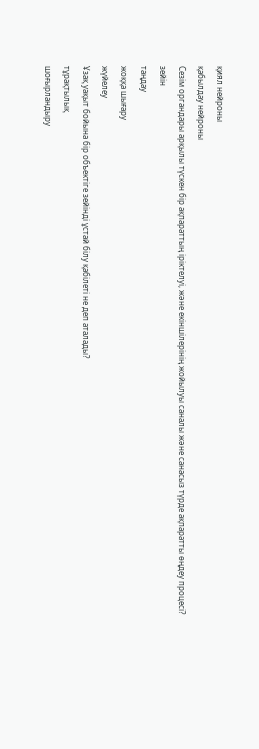қиял нейроны
қабылдау нейроны
Сезім органдары арқылы түскен бір ақпараттың іріктелуі, және екіншілерінің жойылуы саналы және санасыз түрде ақпаратты өңдеу процесі?
зейін
таңдау
жоққа шығару
жүйелеу
Ұзақ уақыт бойына бір объектіге зейінді ұстай білу қабілеті не деп аталады?
тұрақтылық
шоғырландыру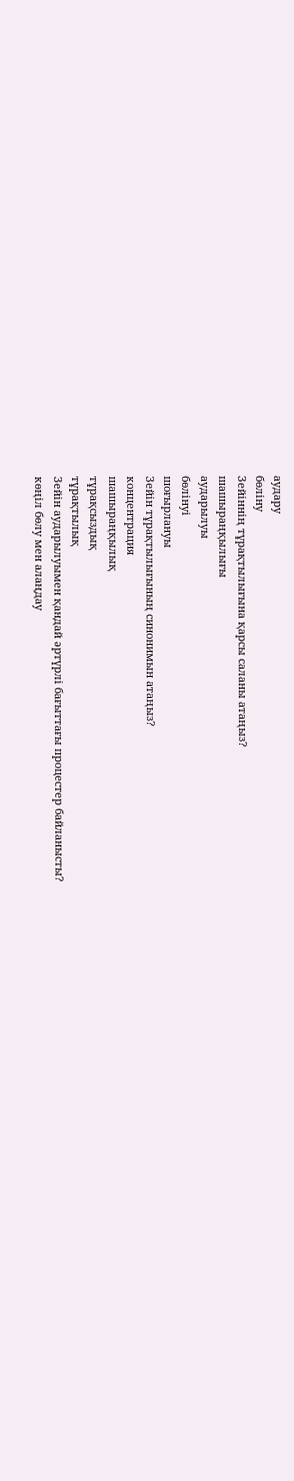аудару
бөліну
Зейіннің тұрақтылығына қарсы саланы атаңыз?
шашыраңқылығы
аударылуы
бөлінуі
шоғырлануы
Зейін тұрақтылығының синонимын атаңыз?
концентрация
шашыраңқылық
тұрақсыздық
тұрақтылық
Зейін аударылуымен қандай әртүрлі бағыттағы процестер байланысты?
көңіл бөлу мен алаңдау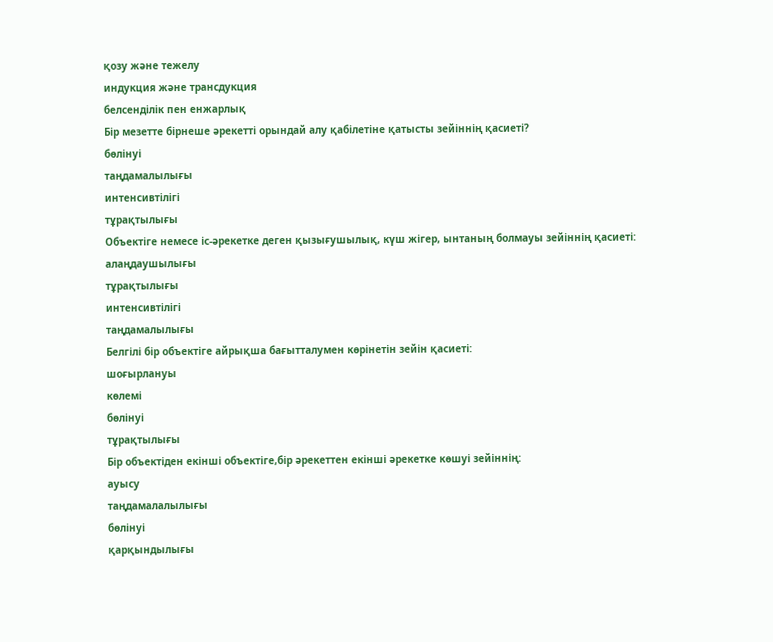қозу және тежелу
индукция және трансдукция
белсенділік пен енжарлық
Бір мезетте бірнеше әрекетті орындай алу қабілетіне қатысты зейіннің қасиеті?
бөлінуі
таңдамалылығы
интенсивтілігі
тұрақтылығы
Объектіге немесе іс-әрекетке деген қызығушылық, күш жігер, ынтаның болмауы зейіннің қасиеті:
алаңдаушылығы
тұрақтылығы
интенсивтілігі
таңдамалылығы
Белгілі бір объектіге айрықша бағытталумен көрінетін зейін қасиеті:
шоғырлануы
көлемі
бөлінуі
тұрақтылығы
Бір объектіден екінші объектіге,бір әрекеттен екінші әрекетке көшуі зейіннің:
ауысу
таңдамалалылығы
бөлінуі
қарқындылығы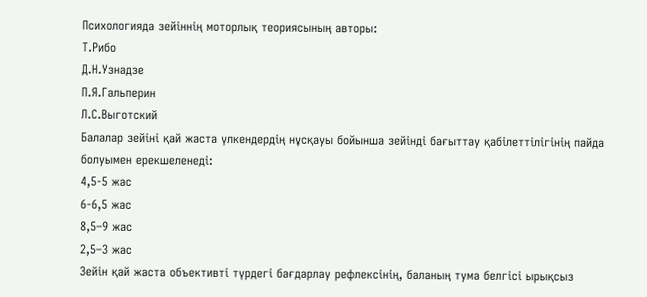Психологияда зейіннің моторлық теориясының авторы:
Т.Рибо
Д.Н.Узнадзе
П.Я.Гальперин
Л.С.Выготский
Балалар зейіні қай жаста үлкендердің нұсқауы бойынша зейінді бағыттау қабілеттілігінің пайда болуымен ерекшеленеді:
4,5-5 жаc
6-6,5 жас
8,5–9 жас
2,5–3 жас
Зейін қай жаста объективті түрдегі бағдарлау рефлексінің, баланың тума белгісі ырықсыз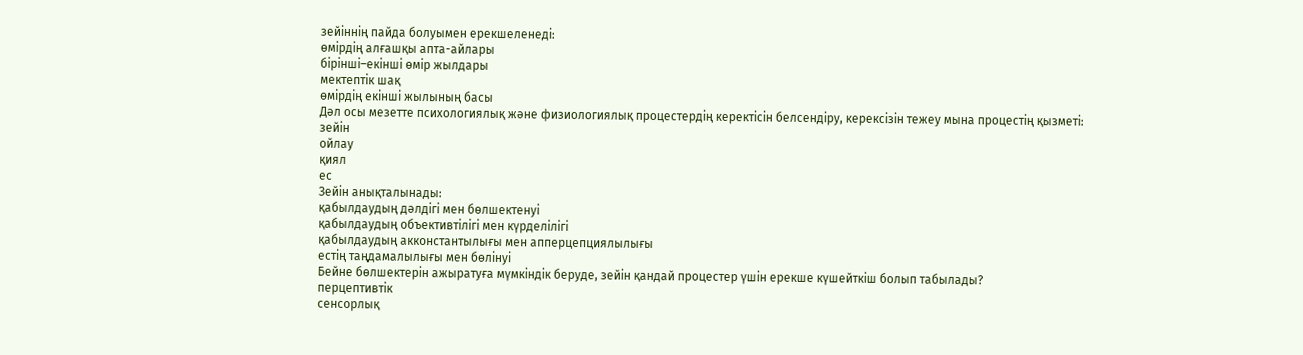зейіннің пайда болуымен ерекшеленеді:
өмірдің алғашқы апта-айлары
бірінші–екінші өмір жылдары
мектептік шақ
өмірдің екінші жылының басы
Дәл осы мезетте психологиялық және физиологиялық процестердің керектісін белсендіру, керексізін тежеу мына процестің қызметі:
зейін
ойлау
қиял
ес
Зейін анықталынады:
қабылдаудың дәлдігі мен бөлшектенуі
қабылдаудың объективтілігі мен күрделілігі
қабылдаудың акконстантылығы мен апперцепциялылығы
естің таңдамалылығы мен бөлінуі
Бейне бөлшектерін ажыратуға мүмкіндік беруде, зейін қандай процестер үшін ерекше күшейткіш болып табылады?
перцептивтік
сенсорлық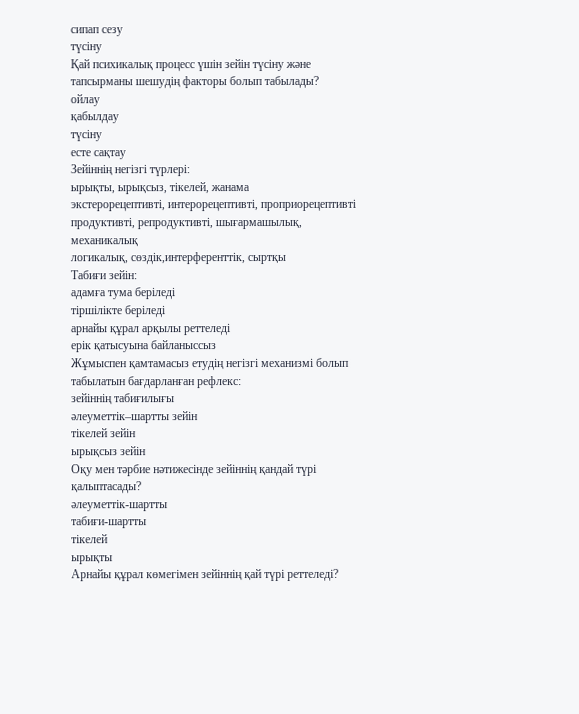сипап сезу
түсіну
Қай психикалық процесс үшін зейін түсіну және тапсырманы шешудің факторы болып табылады?
ойлау
қабылдау
түсіну
есте сақтау
Зейіннің негізгі түрлері:
ырықты, ырықсыз, тікелей, жанама
экстерорецептивті, интерорецептивті, проприорецептивті
продуктивті, репродуктивті, шығармашылық, механикалық
логикалық, сөздік,интерференттік, сыртқы
Табиғи зейін:
адамға тума беріледі
тіршілікте беріледі
арнайы құрал арқылы реттеледі
ерік қатысуына байланыссыз
Жұмыспен қамтамасыз етудің негізгі механизмі болып табылатын бағдарланған рефлекс:
зейіннің табиғилығы
әлеуметтік–шартты зейін
тікелей зейін
ырықсыз зейін
Оқу мен тәрбие нәтижесінде зейіннің қандай түрі қалыптасады?
әлеуметтік-шартты
табиғи-шартты
тікелей
ырықты
Арнайы құрал көмегімен зейіннің қай түрі реттеледі?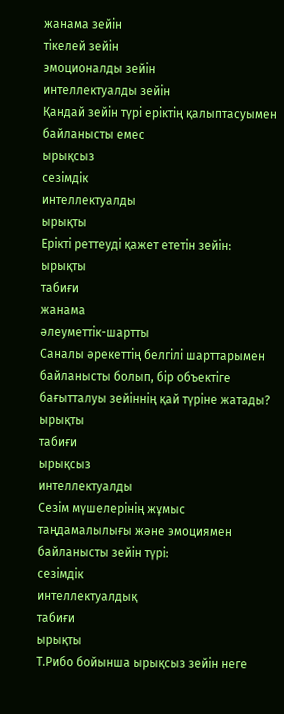жанама зейін
тікелей зейін
эмоционалды зейін
интеллектуалды зейін
Қандай зейін түрі еріктің қалыптасуымен байланысты емес
ырықсыз
сезімдік
интеллектуалды
ырықты
Ерікті реттеуді қажет ететін зейін:
ырықты
табиғи
жанама
әлеуметтік-шартты
Саналы әрекеттің белгілі шарттарымен байланысты болып, бір объектіге бағытталуы зейіннің қай түріне жатады?
ырықты
табиғи
ырықсыз
интеллектуалды
Сезім мүшелерінің жұмыс таңдамалылығы және эмоциямен байланысты зейін түрі:
сезімдік
интеллектуалдық
табиғи
ырықты
Т.Рибо бойынша ырықсыз зейін неге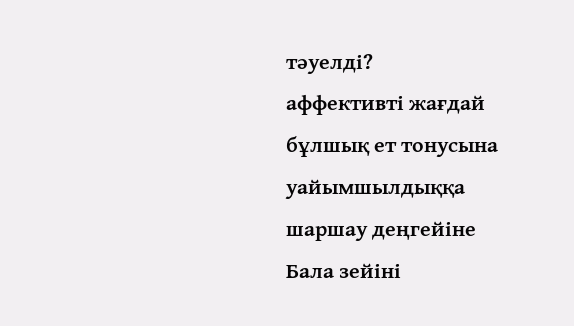тәуелді?
аффективті жағдай
бұлшық ет тонусына
уайымшылдыққа
шаршау деңгейіне
Бала зейіні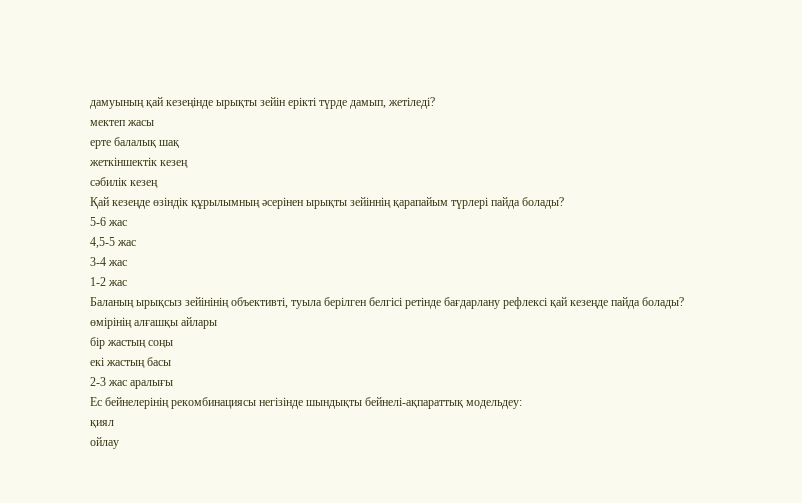дамуының қай кезеңінде ырықты зейін ерікті түрде дамып, жетіледі?
мектеп жасы
ерте балалық шақ
жеткіншектік кезең
сәбилік кезең
Қай кезеңде өзіндік құрылымның әсерінен ырықты зейіннің қарапайым түрлері пайда болады?
5-6 жас
4,5-5 жас
3-4 жас
1-2 жас
Баланың ырықсыз зейінінің объективті, туыла берілген белгісі ретінде бағдарлану рефлексі қай кезеңде пайда болады?
өмірінің алғашқы айлары
бір жастың соңы
екі жастың басы
2-3 жас аралығы
Ес бейнелерінің рекомбинациясы негізінде шындықты бейнелі-ақпараттық модельдеу:
қиял
ойлау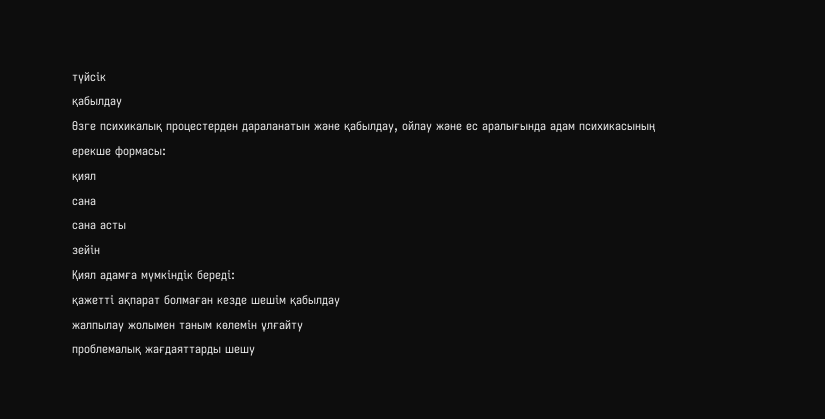түйсік
қабылдау
Өзге психикалық процестерден дараланатын және қабылдау, ойлау және ес аралығында адам психикасының ерекше формасы:
қиял
сана
сана асты
зейін
Қиял адамға мүмкіндік береді:
қажетті ақпарат болмаған кезде шешім қабылдау
жалпылау жолымен таным көлемін ұлғайту
проблемалық жағдаяттарды шешу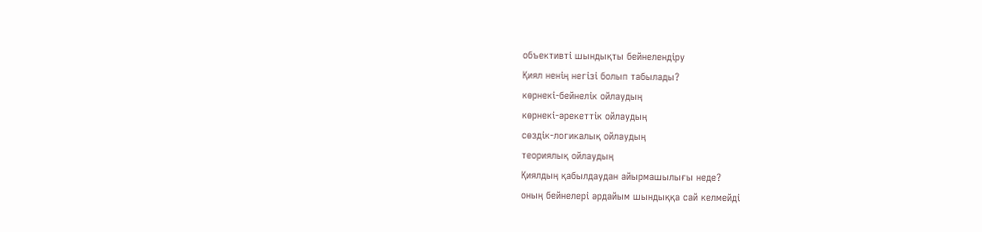объективті шындықты бейнелендіру
Қиял ненің негізі болып табылады?
көрнекі-бейнелік ойлаудың
көрнекі-әрекеттік ойлаудың
сөздік-логикалық ойлаудың
теориялық ойлаудың
Қиялдың қабылдаудан айырмашылығы неде?
оның бейнелері әрдайым шындыққа сай келмейді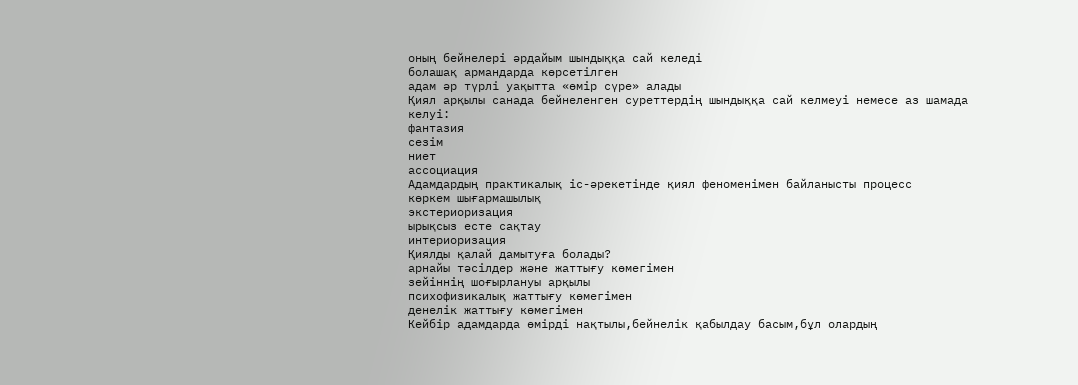оның бейнелері әрдайым шындыққа сай келеді
болашақ армандарда көрсетілген
адам әр түрлі уақытта «өмір сүре» алады
Қиял арқылы санада бейнеленген суреттердің шындыққа сай келмеуі немесе аз шамада келуі:
фантазия
сезім
ниет
ассоциация
Адамдардың практикалық іс-әрекетінде қиял феноменімен байланысты процесс
көркем шығармашылық
экстериоризация
ырықсыз есте сақтау
интериоризация
Қиялды қалай дамытуға болады?
арнайы тәсілдер және жаттығу көмегімен
зейіннің шоғырлануы арқылы
психофизикалық жаттығу көмегімен
денелік жаттығу көмегімен
Кейбір адамдарда өмірді нақтылы,бейнелік қабылдау басым,бұл олардың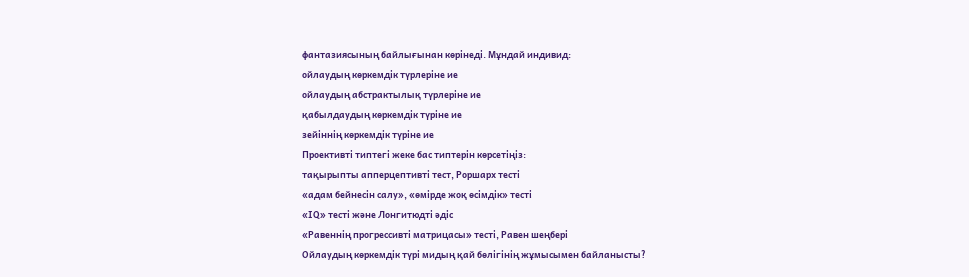фантазиясының байлығынан көрінеді. Мұндай индивид:
ойлаудың көркемдік түрлеріне ие
ойлаудың абстрактылық түрлеріне ие
қабылдаудың көркемдік түріне ие
зейіннің көркемдік түріне ие
Проективті типтегі жеке бас типтерін көрсетіңіз:
тақырыпты апперцептивті тест, Роршарх тесті
«адам бейнесін салу», «өмірде жоқ өсімдік» тесті
«ІQ» тесті және Лонгитюдті әдіс
«Равеннің прогрессивті матрицасы» тесті, Равен шеңбері
Ойлаудың көркемдік түрі мидың қай бөлігінің жұмысымен байланысты?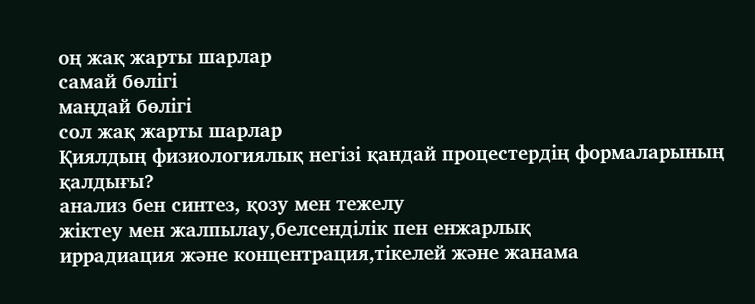оң жақ жарты шарлар
самай бөлігі
маңдай бөлігі
сол жақ жарты шарлар
Қиялдың физиологиялық негізі қандай процестердің формаларының қалдығы?
анализ бен синтез, қозу мен тежелу
жіктеу мен жалпылау,белсенділік пен енжарлық
иррадиация және концентрация,тікелей және жанама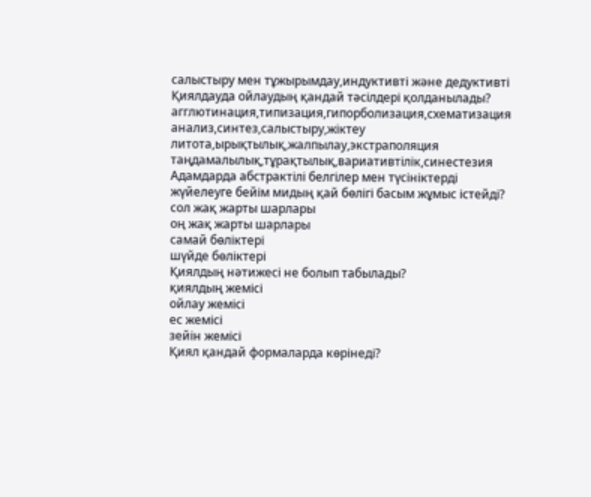салыстыру мен тұжырымдау,индуктивті және дедуктивті
Қиялдауда ойлаудың қандай тәсілдері қолданылады?
агглютинация,типизация,гипорболизация,схематизация
анализ,синтез,салыстыру,жіктеу
литота,ырықтылық,жалпылау,экстраполяция
таңдамалылық,тұрақтылық,вариативтілік,синестезия
Адамдарда абстрактілі белгілер мен түсініктерді жүйелеуге бейім мидың қай бөлігі басым жұмыс істейді?
сол жақ жарты шарлары
оң жақ жарты шарлары
самай бөліктері
шүйде бөліктері
Қиялдың нәтижесі не болып табылады?
қиялдың жемісі
ойлау жемісі
ес жемісі
зейін жемісі
Қиял қандай формаларда көрінеді?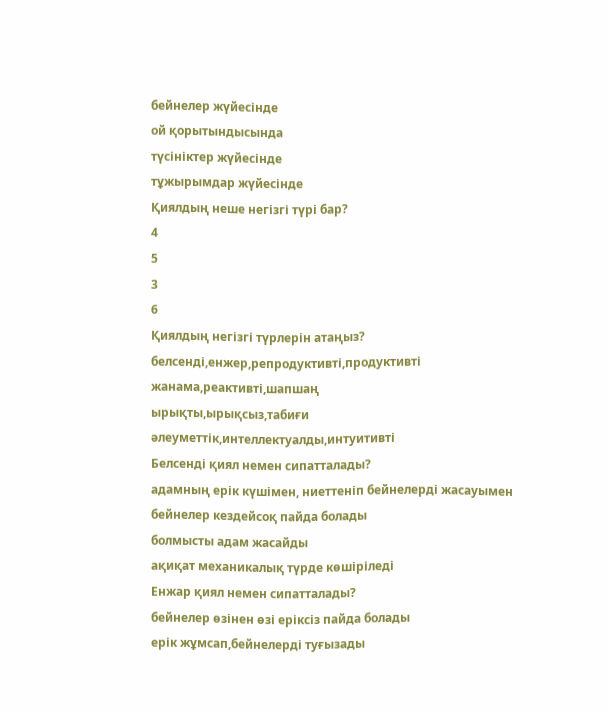бейнелер жүйесінде
ой қорытындысында
түсініктер жүйесінде
тұжырымдар жүйесінде
Қиялдың неше негізгі түрі бар?
4
5
3
6
Қиялдың негізгі түрлерін атаңыз?
белсенді,енжер,репродуктивті,продуктивті
жанама,реактивті,шапшаң
ырықты,ырықсыз,табиғи
әлеуметтік,интеллектуалды,интуитивті
Белсенді қиял немен сипатталады?
адамның ерік күшімен, ниеттеніп бейнелерді жасауымен
бейнелер кездейсоқ пайда болады
болмысты адам жасайды
ақиқат механикалық түрде көшіріледі
Енжар қиял немен сипатталады?
бейнелер өзінен өзі еріксіз пайда болады
ерік жұмсап,бейнелерді туғызады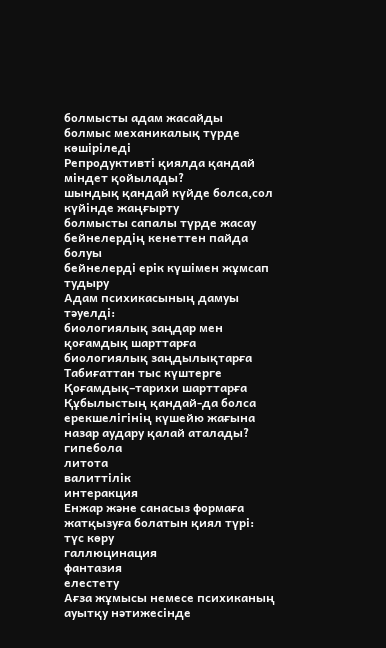болмысты адам жасайды
болмыс механикалық түрде көшіріледі
Репродуктивті қиялда қандай міндет қойылады?
шындық қандай күйде болса,сол күйінде жаңғырту
болмысты сапалы түрде жасау
бейнелердің кенеттен пайда болуы
бейнелерді ерік күшімен жұмсап тудыру
Адам психикасының дамуы тәуелді:
биологиялық заңдар мен қоғамдық шарттарға
биологиялық заңдылықтарға
Табиғаттан тыс күштерге
Қоғамдық–тарихи шарттарға
Құбылыстың қандай-да болса ерекшелігінің күшейю жағына назар аудару қалай аталады?
гипебола
литота
валиттілік
интеракция
Енжар және санасыз формаға жатқызуға болатын қиял түрі:
түс көру
галлюцинация
фантазия
елестету
Ағза жұмысы немесе психиканың ауытқу нәтижесінде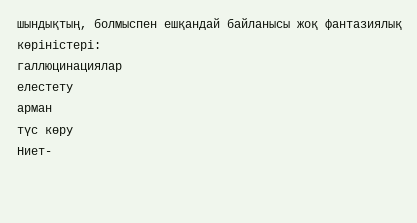шындықтың, болмыспен ешқандай байланысы жоқ фантазиялық көріністері:
галлюцинациялар
елестету
арман
түс көру
Ниет-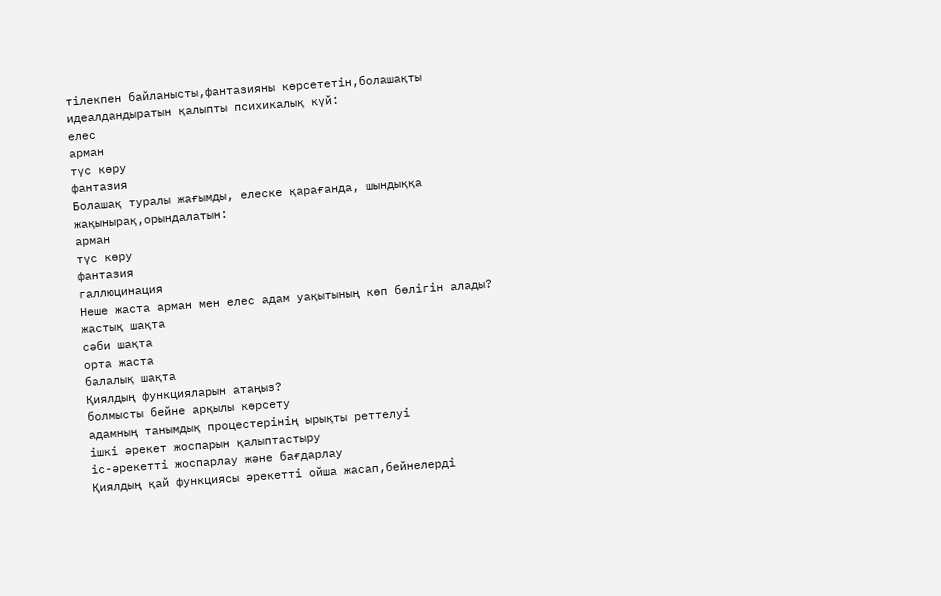тілекпен байланысты,фантазияны көрсететін,болашақты идеалдандыратын қалыпты психикалық күй:
елес
арман
түс көру
фантазия
Болашақ туралы жағымды, елеске қарағанда, шындыққа жақынырақ,орындалатын:
арман
түс көру
фантазия
галлюцинация
Неше жаста арман мен елес адам уақытының көп бөлігін алады?
жастық шақта
сәби шақта
орта жаста
балалық шақта
Қиялдың функцияларын атаңыз?
болмысты бейне арқылы көрсету
адамның танымдық процестерінің ырықты реттелуі
ішкі әрекет жоспарын қалыптастыру
іс-әрекетті жоспарлау және бағдарлау
Қиялдың қай функциясы әрекетті ойша жасап,бейнелерді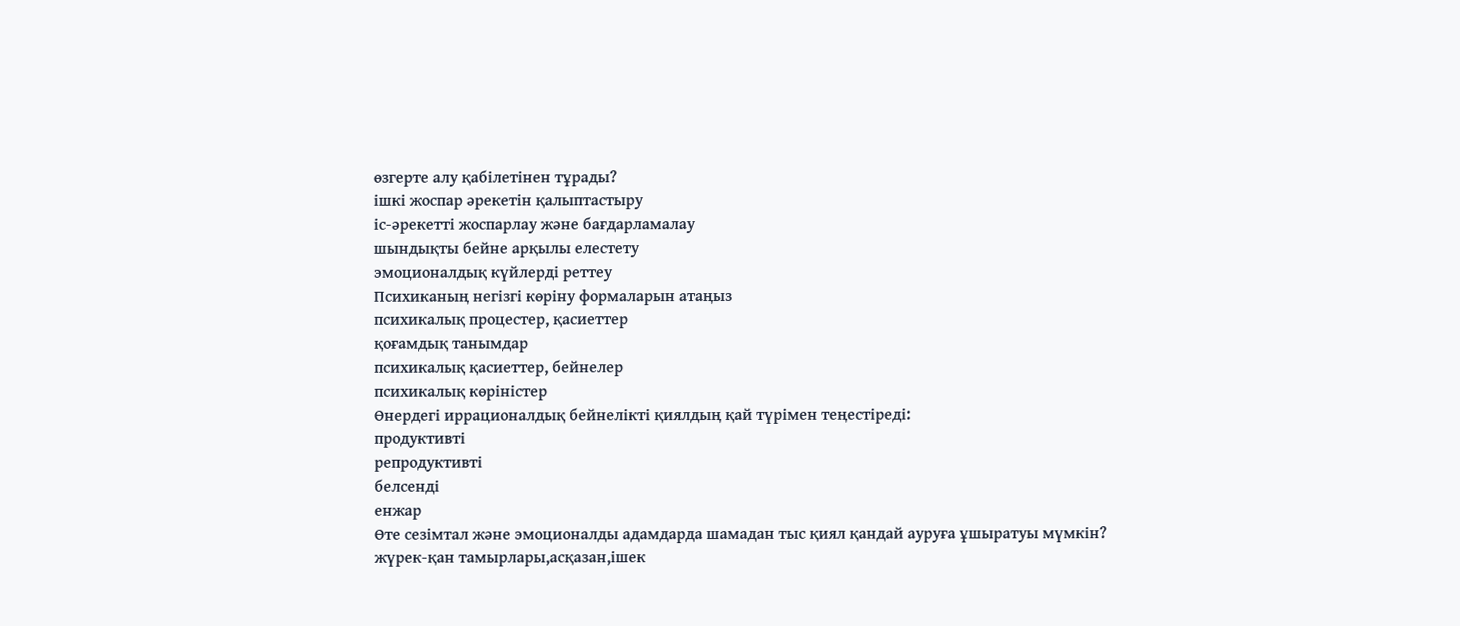өзгерте алу қабілетінен тұрады?
ішкі жоспар әрекетін қалыптастыру
іс-әрекетті жоспарлау және бағдарламалау
шындықты бейне арқылы елестету
эмоционалдық күйлерді реттеу
Психиканың негiзгi көрiну формаларын атаңыз
психикалық процестер, қасиеттер
қоғамдық танымдар
психикалық қасиеттер, бейнелер
психикалық көрiнiстер
Өнердегі иррационалдық бейнелікті қиялдың қай түрімен теңестіреді:
продуктивті
репродуктивті
белсенді
енжар
Өте сезімтал және эмоционалды адамдарда шамадан тыс қиял қандай ауруға ұшыратуы мүмкін?
жүрек-қан тамырлары,асқазан,ішек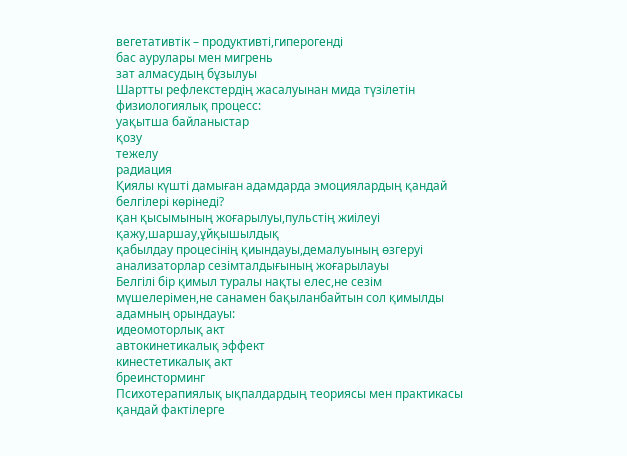вегетативтік – продуктивті,гиперогенді
бас аурулары мен мигрень
зат алмасудың бұзылуы
Шартты рефлекстердің жасалуынан мида түзілетін физиологиялық процесс:
уақытша байланыстар
қозу
тежелу
радиация
Қиялы күшті дамыған адамдарда эмоциялардың қандай белгілері көрінеді?
қан қысымының жоғарылуы,пульстің жиілеуі
қажу,шаршау,ұйқышылдық
қабылдау процесінің қиындауы,демалуының өзгеруі
анализаторлар сезімталдығының жоғарылауы
Белгілі бір қимыл туралы нақты елес,не сезім мүшелерімен,не санамен бақыланбайтын сол қимылды адамның орындауы:
идеомоторлық акт
автокинетикалық эффект
кинестетикалық акт
бреинсторминг
Психотерапиялық ықпалдардың теориясы мен практикасы қандай фактілерге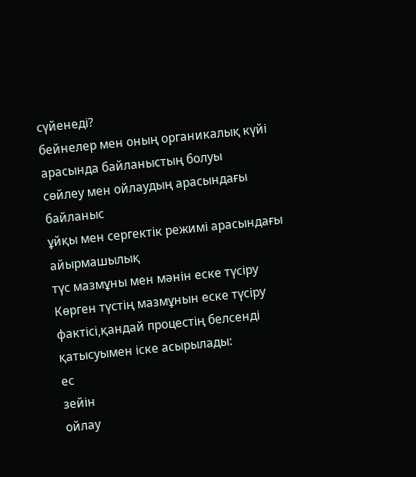сүйенеді?
бейнелер мен оның органикалық күйі арасында байланыстың болуы
сөйлеу мен ойлаудың арасындағы байланыс
ұйқы мен сергектік режимі арасындағы айырмашылық
түс мазмұны мен мәнін еске түсіру
Көрген түстің мазмұнын еске түсіру фактісі,қандай процестің белсенді қатысуымен іске асырылады:
ес
зейін
ойлау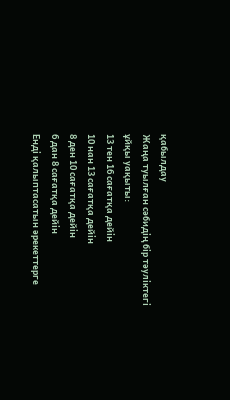қабылдау
Жаңа туылған сәбидің бір тәуліктегі ұйқы уақыты:
13 тен 16 сағатқа дейін
10 нан 13 сағатқа дейін
8 ден 10 сағатқа дейін
6 дан 8 сағатқа дейін
Енді қалыптасатын әрекеттерге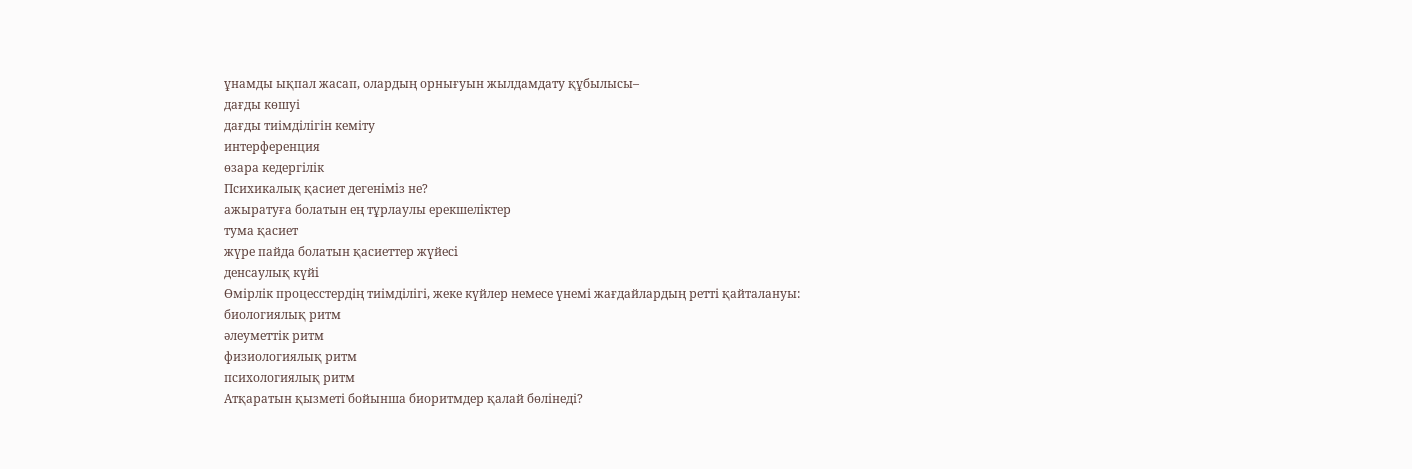ұнамды ықпал жасап, олардың орнығуын жылдамдату құбылысы–
дағды көшуі
дағды тиімділігін кеміту
интерференция
өзара кедергілік
Психикалық қасиет дегенiмiз не?
ажыратуға болатын ең тұрлаулы ерекшелiктер
тума қасиет
жүре пайда болатын қасиеттер жүйесi
денсаулық күйi
Өмірлік процесстердің тиімділігі, жеке күйлер немесе үнемі жағдайлардың ретті қайталануы:
биологиялық ритм
әлеуметтік ритм
физиологиялық ритм
психологиялық ритм
Атқаратын қызметі бойынша биоритмдер қалай бөлінеді?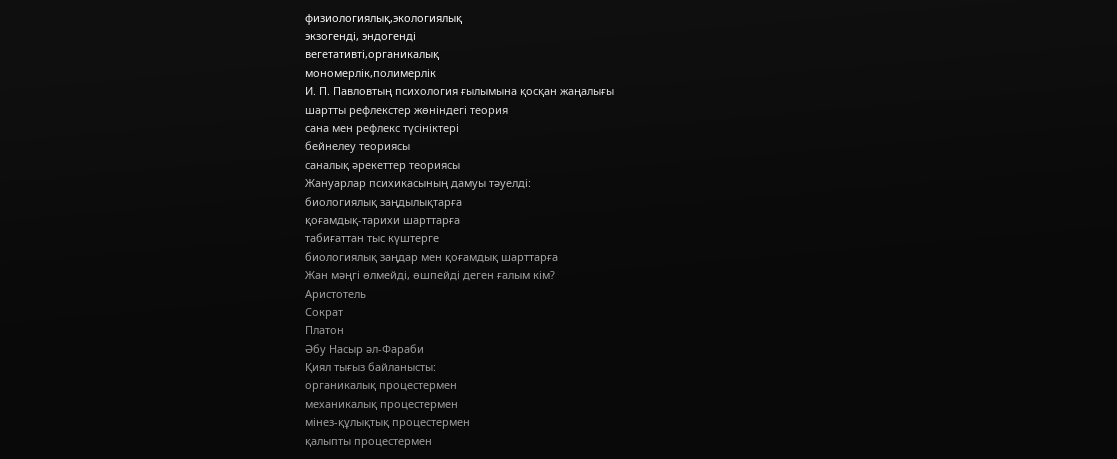физиологиялық,экологиялық
экзогенді, эндогенді
вегетативті,органикалық
мономерлік,полимерлік
И. П. Павловтың психология ғылымына қосқан жаңалығы
шартты рефлекстер жөніндегі теория
сана мен рефлекс түсініктері
бейнелеу теориясы
саналық әрекеттер теориясы
Жануарлар психикасының дамуы тәуелді:
биологиялық заңдылықтарға
қоғамдық-тарихи шарттарға
табиғаттан тыс күштерге
биологиялық заңдар мен қоғамдық шарттарға
Жан мәңгi өлмейдi, өшпейдi деген ғалым кiм?
Аристотель
Сократ
Платон
Әбу Насыр әл-Фараби
Қиял тығыз байланысты:
органикалық процестермен
механикалық процестермен
мінез-құлықтық процестермен
қалыпты процестермен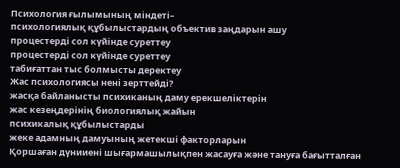Психология ғылымының міндеті–
психологиялық құбылыстардың объектив заңдарын ашу
процестерді сол күйінде суреттеу
процестерді сол күйінде суреттеу
табиғаттан тыс болмысты деректеу
Жас психологиясы ненi зерттейдi?
жасқа байланысты психиканың даму ерекшелiктерiн
жас кезеңдерiнiң биологиялық жайын
психикалық құбылыстарды
жеке адамның дамуының жетекшi факторларын
Қоршаған дүнииені шығармашылықпен жасауға және тануға бағытталған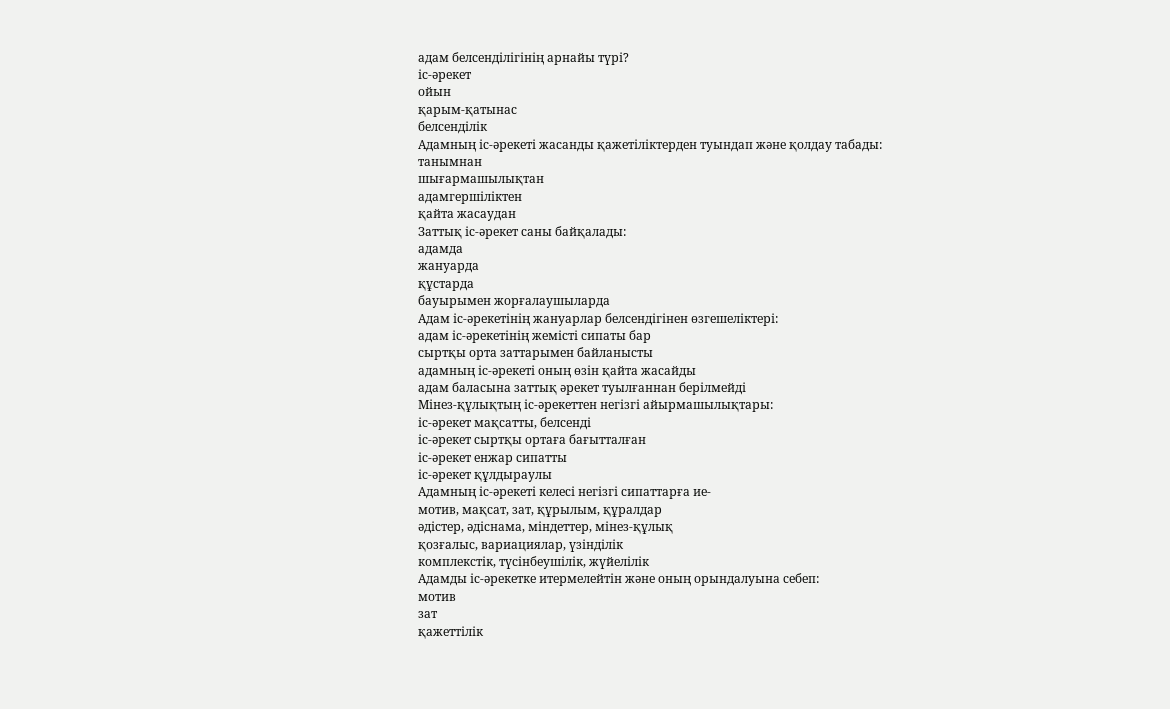адам белсенділігінің арнайы түрі?
іс-әрекет
ойын
қарым-қатынас
белсенділік
Адамның іс-әрекеті жасанды қажетіліктерден туындап және қолдау табады:
танымнан
шығармашылықтан
адамгершіліктен
қайта жасаудан
Заттық іс-әрекет саны байқалады:
адамда
жануарда
құстарда
бауырымен жорғалаушыларда
Адам іс-әрекетінің жануарлар белсендігінен өзгешеліктері:
адам іс-әрекетінің жемісті сипаты бар
сыртқы орта заттарымен байланысты
адамның іс-әрекеті оның өзін қайта жасайды
адам баласына заттық әрекет туылғаннан берілмейді
Мінез-құлықтың іс-әрекеттен негізгі айырмашылықтары:
іс-әрекет мақсатты, белсенді
іс-әрекет сыртқы ортаға бағытталған
іс-әрекет енжар сипатты
іс-әрекет құлдыраулы
Адамның іс-әрекеті келесі негізгі сипаттарға ие-
мотив, мақсат, зат, құрылым, құралдар
әдістер, әдіснама, міндеттер, мінез-құлық
қозғалыс, вариациялар, үзінділік
комплекстік, түсінбеушілік, жүйелілік
Адамды іс-әрекетке итермелейтін және оның орындалуына себеп:
мотив
зат
қажеттілік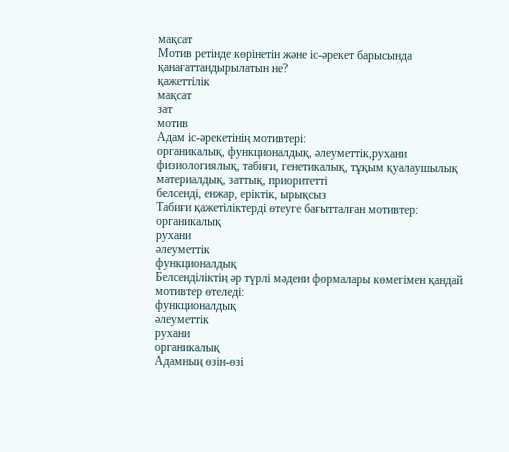мақсат
Мотив ретінде көрінетін және іс-әрекет барысында қанағаттандырылатын не?
қажеттілік
мақсат
зат
мотив
Адам іс-әрекетінің мотивтері:
органикалық, функционалдық, әлеуметтік,рухани
физиологиялық, табиғи, генетикалық, тұқым қуалаушылық
материалдық, заттық, приоритетті
белсенді, енжар, еріктік, ырықсыз
Табиғи қажетіліктерді өтеуге бағытталған мотивтер:
органикалық
рухани
әлеуметтік
функционалдық
Белсенділіктің әр түрлі мәдени формалары көмегімен қандай мотивтер өтеледі:
функционалдық
әлеуметтік
рухани
органикалық
Адамның өзін-өзі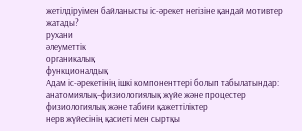жетілдіруімен байланысты іс-әрекет негізіне қандай мотивтер жатады?
рухани
әлеуметтік
органикалық
функционалдық
Адам іс-әрекетінің ішкі компоненттері болып табылатындар:
анатомиялық–физиологиялық жүйе және процестер
физиологиялық және табиғи қажеттіліктер
нерв жүйесінің қасиеті мен сыртқы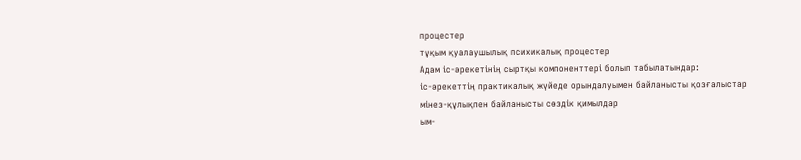процестер
тұқым қуалаушылық психикалық процестер
Адам іс-әрекетінің сыртқы компоненттері болып табылатындар:
іс-әрекеттің практикалық жүйеде орындалуымен байланысты қозғалыстар
мінез-құлықпен байланысты сөздік қимылдар
ым-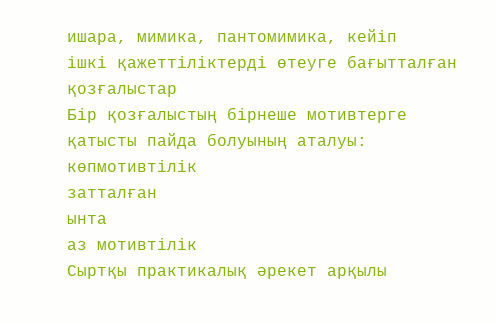ишара, мимика, пантомимика, кейіп
ішкі қажеттіліктерді өтеуге бағытталған қозғалыстар
Бір қозғалыстың бірнеше мотивтерге қатысты пайда болуының аталуы:
көпмотивтілік
затталған
ынта
аз мотивтілік
Сыртқы практикалық әрекет арқылы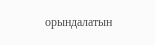орындалатын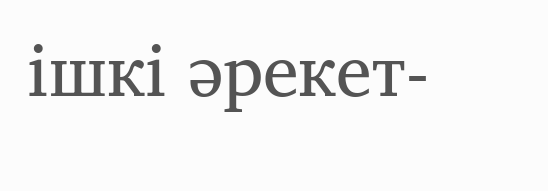ішкі әрекет-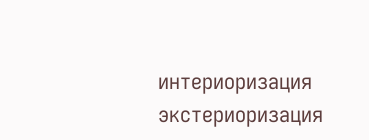интериоризация
экстериоризация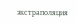экстраполяция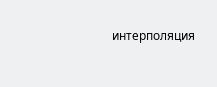интерполяция